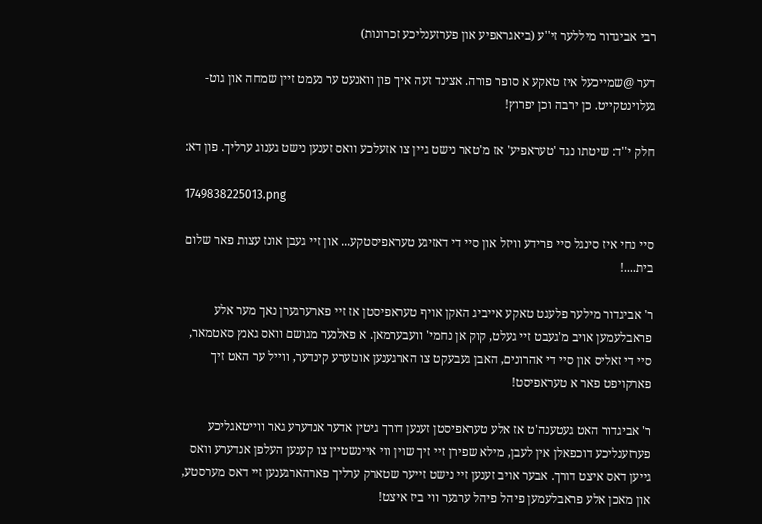רבי אביגדור מיללער זי''ע (ביאגראפיע און פערזענליכע זכרונות)

דער @שמייכעל איז טאקע א סופר פורה. אצינד זעה איך פון וואנעט ער נעמט זיין שמחה און גוט-געלוינטקייט. כן ירבה וכן יפרוץ!

חלק י''ד: שיטתו נגד 'טעראפיע' אז מ'טאר נישט גיין צו אזעלכע וואס זענען נישט גענוג ערליך. פון דא:

1749838225013.png

סיי נחי איז סינגל סיי פרידע וויזל און סיי די דאזיגע טעראפיסטקע... און זיי געבן אונז עצות פאר שלום בית....!

ר' אביגדור מילער פלעגט טאקע אייביג האקן אויף טעראפיסטן אז זיי פארערגערן נאך מער אלע פראבלעמען אויב מ'געבט זיי געלט, קוק אן נחמי' וועבערמאן. א פאלנער מגושם וואס גאנץ סאטמאר, סיי די זאליס און סיי די אהרונים, האבן געבעקט צו הארגענען אונזערע קינדער, ווייל ער האט זיך פארקויפט פאר א טעראפיסט!

ר' אביגדור האט געטענה'ט אז אלע טעראפיסטן זענען דורך גיטין אדער אנדערע גאר ווייטאגליכע פערזענליכע דוכפאלן אין לעבן, מילא שפירן זיי זיך שוין ווי איינשטיין צו קענען העלפן אנדערע וואס גייען דאס איצט דורך. אבער אויב זענען זיי נישט זייער שטארק ערליך פארהארגענען זיי דאס מערסטע, און מאכן אלע פראבלעמען פיהל פיהל ערגער ווי ביז איצט!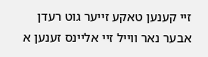זיי קענען טאקע זייער גוט רעדן אבער נאר ווייל זיי אליינס זענען א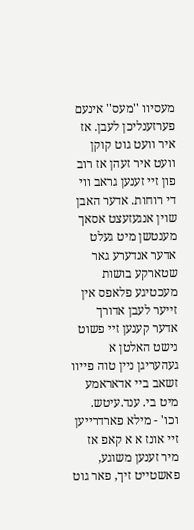מעסיוו ''מעס'' אינעם פערזענליכן לעבן. אז איר וועט גוט קוקן וועט איר זעהן אז רוב פון זיי זענען גראב ווי די רוחות. אדער האבן שוין אנגעזעצט אסאך מענטשן מיט געלט אדער אנדערע גאר שטארקע בושות מעכטיגע פלאפס אין זייער לעבן אדורך אדער קענען זיי פשוט נישט האלטן א געהעריגן ניין טוה פייוו זשאב ביי אדאראמע מיט בי. ענד.עיטש. וכו' - מילא פארדרייען זיי אונז א א קאפ אז מיר זענען משוגע, פאשטייט זיך, פאר גוט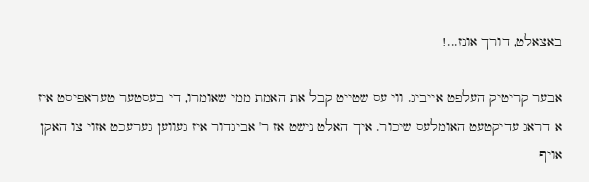באצאלט, דורך אונז...!

אבער קריטיק העלפט אייביג. ווי עס שטייט קבל את האמת ממי שאומרו, די בעסטער טעראפיסט איז א דראג עדיקטעט האומלעס שיכור. איך האלט נישט אז ר' אביגדור איז געווען גערעכט אזוי צו האקן אויף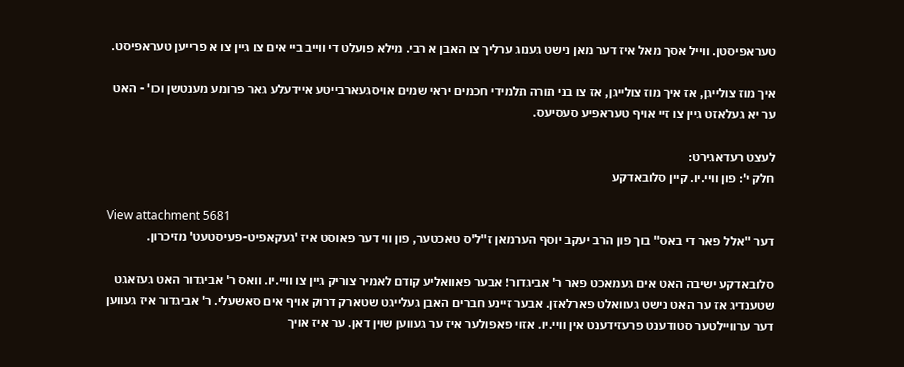טעראפיסטן. ווייל אסך מאל איז דער מאן נישט גענוג ערליך צו האבן א רבי. מילא פועלט די ווייב ביי אים צו גיין צו א פרייען טעראפיסט.

איך מוז צולייגן, אז איך מוז צולייגן, אז צו בני תורה תלמידי חכמים יראי שמים אויסגעארבייטע איידעלע גאר פרומע מענטשן וכו' - האט ער יא געלאזט גיין צו זיי אויף טעראפיע סעסיעס.

לעצט רעדאגירט:
חלק י': פון וויי.יו. קיין סלובאדקע

View attachment 5681
דער ''אלל פאר די באס'' בוך פון הרב יעקב יוסף הערמאן ז''ל'ס טאכטער, פון ווי דער פאוסט איז 'געקאפיט-פעיסטעט' מזיכרון.

סלובאדקע ישיבה האט אים געמאכט פאר ר' אביגדור! אבער פאוואליע קודם לאמיר צוריק גיין צו וויי.יו. וואס ר' אביגדור האט געזאגט שטענדיג אז ער האט נישט געוואלט פארלאזן. אבער זיינע חברים האבן געלייגט שטארק דרוק אויף אים סאשעלי. ר' אביגדור איז געווען דער ערוויילטער סטודענט פרעזידענט אין וויי.יו. אזוי פאפולער איז ער געווען שוין דאן. ער איז אויך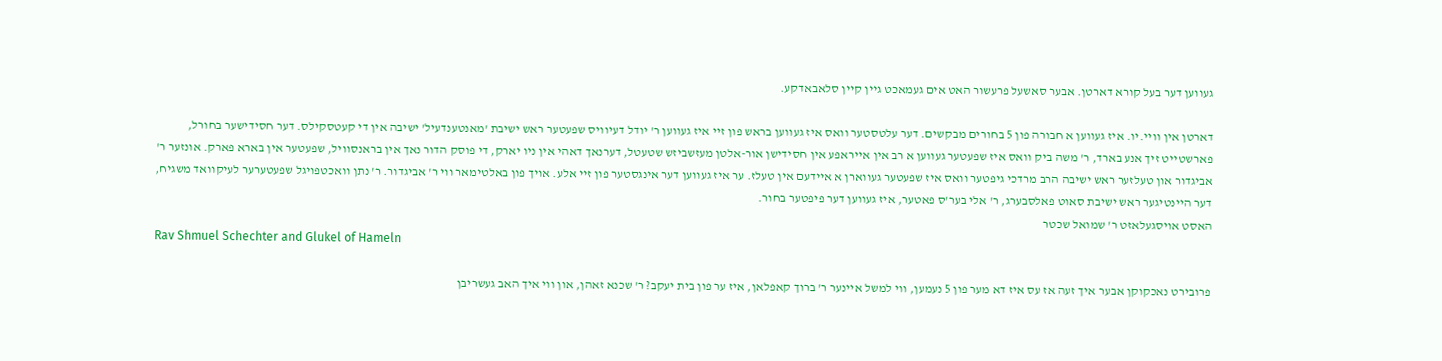געווען דער בעל קורא דארטן. אבער סאשעל פרעשור האט אים געמאכט גיין קיין סלאבאדקע.

דארטן אין וויי.יו. איז געווען א חבורה פון 5 בחורים מבקשים. דער עלטסטער וואס איז געווען בראש פון זיי איז געווען ר' יודל דעיוויס שפעטער ראש ישיבת 'מאנטענדעיל' ישיבה אין די קעטסקילס. דער חסידישער בחורל, פארשטייט זיך אנע בארד, ר' משה ביק וואס איז שפעטער געווען א רב אין אייראפע אין חסידישן אור-אלטן מעזשביזש שטעטל, דערנאך דאהי אין ניו יארק, די פוסק הדור נאך אין בראנסוויל, שפעטער אין בארא פארק. אונזער ר' אביגדור און טעלזער ראש ישיבה הרב מרדכי גיפטער וואס איז שפעטער געווארן א איידעם אין טעלז. ער איז געווען דער אינגסטער פון זיי אלע. אויך פון באלטימאר ווי ר' אביגדור. ר' נתן וואכטפויגל שפעטערער לעיקוואד משגיח, דער היינטיגער ראש ישיבת סאוט פאלסבערג, ר' אלי בער'ס פאטער, איז געווען דער פיפטער בחור.
האסט אויסגעלאזט ר' שמואל שכטר
Rav Shmuel Schechter and Glukel of Hameln

פרובירט נאכקוקן אבער איך זעה אז עס איז דא מער פון 5 נעמען, ווי למשל איינער ר' ברוך קאפלאן, איז ער פון בית יעקב? ר' שכנא זאהן, און ווי איך האב געשריבן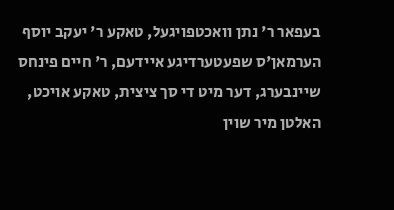בעפאר ר' נתן וואכטפויגעל, טאקע ר' יעקב יוסף הערמאן'ס שפעטערדיגע איידעם, ר' חיים פינחס שיינבערג, דער מיט די סך ציצית, טאקע אויכט, האלטן מיר שוין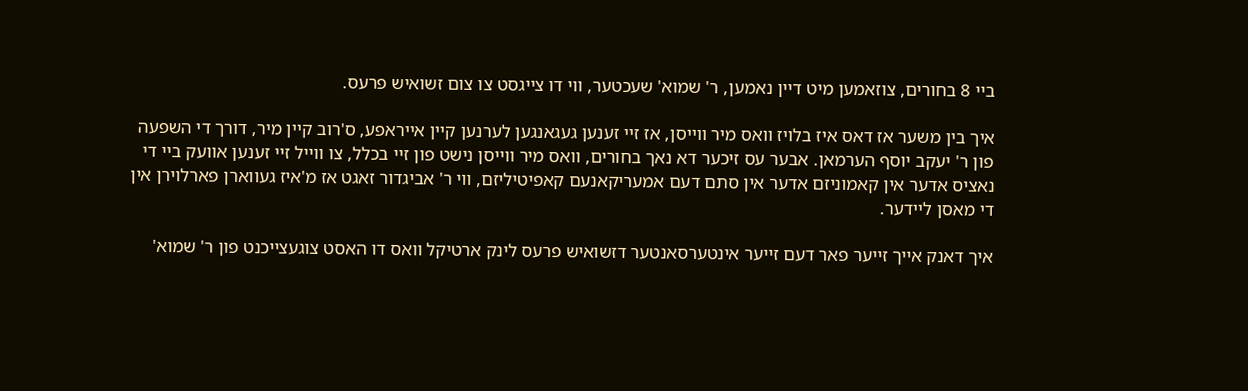ביי 8 בחורים, צוזאמען מיט דיין נאמען, ר' שמוא' שעכטער, ווי דו צייגסט צו צום זשואיש פרעס.

איך בין משער אז דאס איז בלויז וואס מיר ווייסן, אז זיי זענען געגאנגען לערנען קיין אייראפע, ס'רוב קיין מיר, דורך די השפעה פון ר' יעקב יוסף הערמאן. אבער עס זיכער דא נאך בחורים, וואס מיר ווייסן נישט פון זיי בכלל, צו ווייל זיי זענען אוועק ביי די נאציס אדער אין קאמוניזם אדער אין סתם דעם אמעריקאנעם קאפיטיליזם, ווי ר' אביגדור זאגט אז מ'איז געווארן פארלוירן אין די מאסן ליידער.

איך דאנק אייך זייער פאר דעם זייער אינטערסאנטער דזשואיש פרעס לינק ארטיקל וואס דו האסט צוגעצייכנט פון ר' שמוא'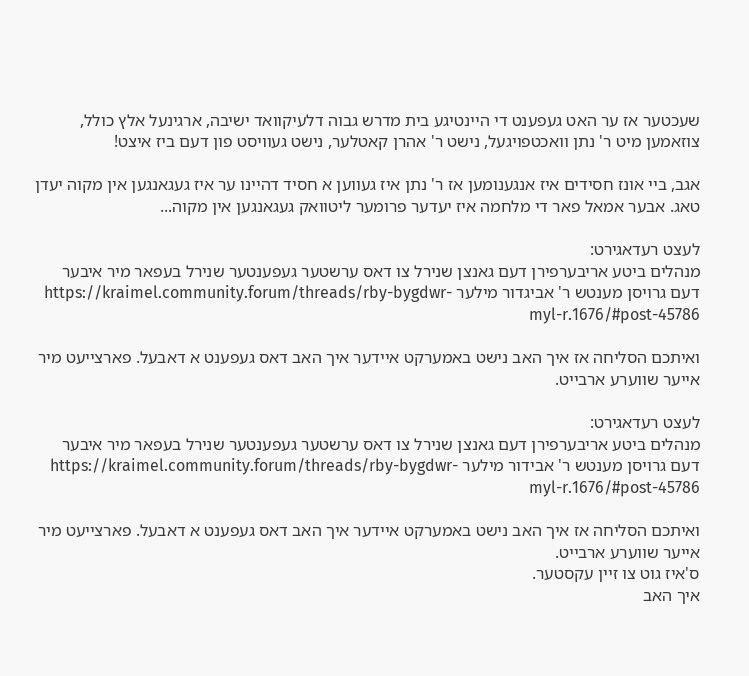שעכטער אז ער האט געפענט די היינטיגע בית מדרש גבוה דלעיקוואד ישיבה, ארגינעל אלץ כולל, צוזאמען מיט ר' נתן וואכטפויגעל, נישט ר' אהרן קאטלער, נישט געוויסט פון דעם ביז איצט!

אגב, ביי אונז חסידים איז אנגענומען אז ר' נתן איז געווען א חסיד דהיינו ער איז געגאנגען אין מקוה יעדן טאג. אבער אמאל פאר די מלחמה איז יעדער פרומער ליטוואק געגאנגען אין מקוה...

לעצט רעדאגירט:
מנהלים ביטע אריבערפירן דעם גאנצן שנירל צו דאס ערשטער געפענטער שנירל בעפאר מיר איבער דעם גרויסן מענטש ר' אביגדור מילער https://kraimel.community.forum/threads/rby-bygdwr-myl-r.1676/#post-45786

ואיתכם הסליחה אז איך האב נישט באמערקט איידער איך האב דאס געפענט א דאבעל. פארצייעט מיר אייער שווערע ארבייט.

לעצט רעדאגירט:
מנהלים ביטע אריבערפירן דעם גאנצן שנירל צו דאס ערשטער געפענטער שנירל בעפאר מיר איבער דעם גרויסן מענטש ר' אבידור מילער https://kraimel.community.forum/threads/rby-bygdwr-myl-r.1676/#post-45786

ואיתכם הסליחה אז איך האב נישט באמערקט איידער איך האב דאס געפענט א דאבעל. פארצייעט מיר אייער שווערע ארבייט.
ס'איז גוט צו זיין עקסטער.
איך האב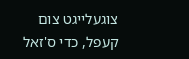צוגעלייגט צום קעפל, כדי ס'זאל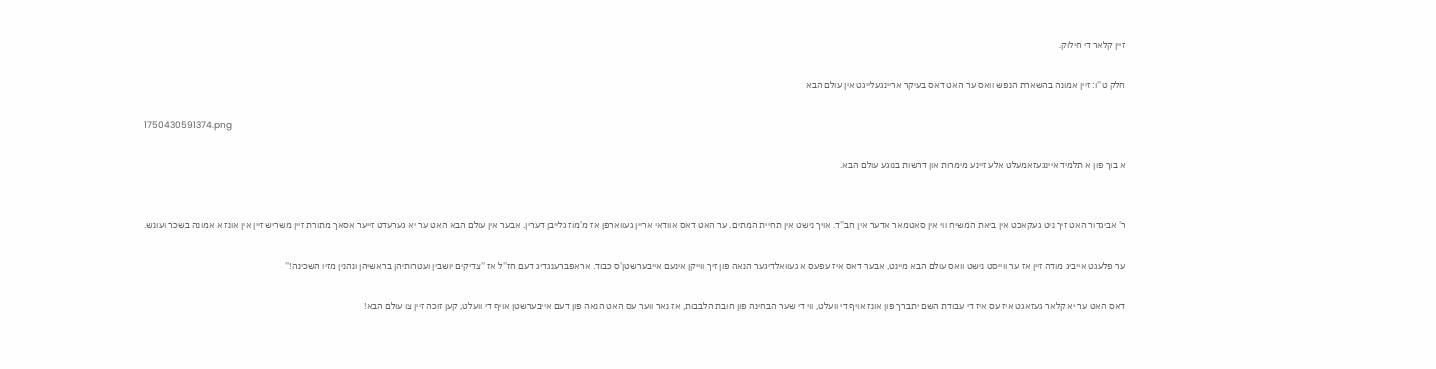זיין קלאר די חילוק.

חלק ט''ו: זיין אמונה בהשארת הנפש וואס ער האט דאס בעיקר אריינגעלייגט אין עולם הבא

1750430591374.png

א בוך פון א תלמיד איינגעזאמעלט אלע זיינע מימרות און דרשות בנוגע עולם הבא.


ר' אביגדור האט זיך ניט געקאכט אין ביאת המשיח ווי אין סאטמאר אדער אין חב''ד. אויך נישט אין תחיית המתים. ער האט דאס אוודאי אריין געווארפן אז מ'מוז גלייבן דערין. אבער אין עולם הבא האט ער יא גערעדט זייער אסאך מתורת זיין משריש זיין אין אונז א אמונה בשכר ועונש.

ער פלעגט אייביג מודה זיין אז ער ווייסט נישט וואס עולם הבא מיינט, אבער דאס איז עפעס א געוואלדיגער הנאה פון זיך ווייקן אינעם אייבערשטן'ס כבוד. אראפברענגדיג דעם חז''ל אז ''צדיקים יושבין ועטרותיהן בראשיהן ונהנין מזיו השכינה!''

דאס האט ער יא קלאר געזאגט איז עס איז די עבודת השם יתברך פון אונז אויף די וועלט, ווי די שער הבחינה פון חובת הלבבות, אז נאר ווער עס האט הנאה פון דעם אייבערשטן אויף די וועלט, קען זוכה זיין צו עולם הבא!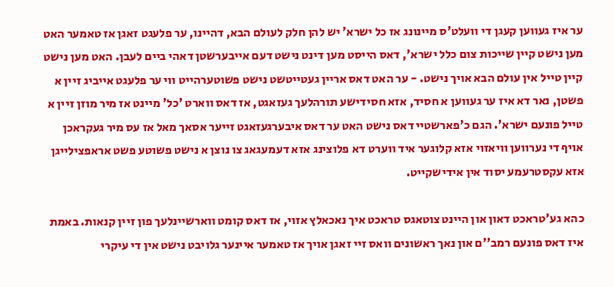ער איז געווען קעגן די וועלט'ס מיינונג אז כל ישרא' יש להן חלק לעולם הבא, דהיינו, ער פלעגט זאגן אז טאמער האט מען נישט קיין שייכות צום כלל ישרא', דאס הייסט מען דינט נישט דעם אייבערשטן דאהי ביים לעבן. האט מען נישט קיין טייל אין עולם הבא אויך נישט. - ער האט דאס אריין געטייטשט נישט פשוטערהייט ווי ער פלעגט אייביג זיין א פשטן, נאר דא איז ער געווען א חסיד, אזא חסידישע תורהלעך געזאגט, אז דאס ווארט 'כל' מיינט אז מיר מוזן זיין א טייל פונעם ישרא'. הגם כ'פארשטיי דאס נישט האט ער דאס איבערגעזאגט זייער אסאך מאל אז עס מיר געקראכן אויף די נערווען וויאזוי אזא קלוגער איד ווערט דא פלוצינג אזא דעמעגאג צו נוצן א נישט פשוטע פשט אראפצילייגן אזא עקסטרעמע יסוד אין אידישקייט.

כהא גע'טראכט דאון און היינט צוטאגס טראכט איך נאכאלץ אזוי, אז דאס קומט ווארשיינלעך פון זיין קנאות. באמת איז דאס פונעם רמב''ם און נאך ראשונים וואס זיי זאגן אויך אז טאמער איינער גלויבט נישט אין די עיקרי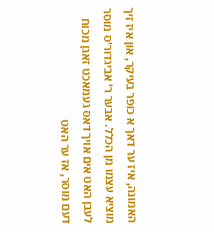האמונה, איז ער דאך א כופר בעיקר, און איז זיך מוציא עצמו מן הכלל. אבער ר' אביגדור'ס מוסר לעבן האט אים אויך דאס געמאכט זאגן מכוח דעם מוסר, אז ער האט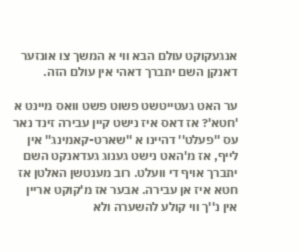אנגעקוקט עולם הבא ווי א המשך צו אונזער דאנקן השם יתברך דאהי אין עולם הזה.

ער האט געטייטשט פשוט פשט וואס מיינט א 'חטא'? אז דאס איז נישט קיין עבירה זינד נאר עס ''פעלט'' דהיינו א ''שארט-קאמינג'' אין לייף, אז מ'האט נישט גענוג געדאנקט השם יתברך אויף די וועלט. רוב מענטשן האלטן אז חטא איז אן עבירה. אבער אז מ'קוקט אריין אין נ''ך ווי קולע להשערה ולא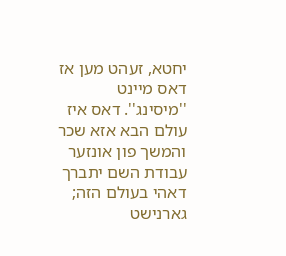יחטא, זעהט מען אז דאס מיינט ''מיסינג''. דאס איז עולם הבא אזא שכר והמשך פון אונזער עבודת השם יתברך דאהי בעולם הזה; גארנישט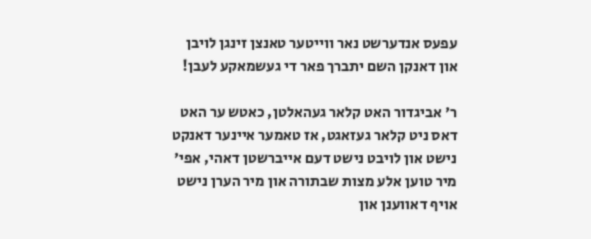עפעס אנדערשט נאר ווייטער טאנצן זינגן לויבן און דאנקן השם יתברך פאר די געשמאקע לעבן!

ר' אביגדור האט קלאר געהאלטן, כאטש ער האט דאס ניט קלאר געזאגט, אז טאמער איינער דאנקט נישט און לויבט נישט דעם אייברשטן דאהי, אפי' מיר טוען אלע מצות שבתורה און מיר הערן נישט אויף דאווענן און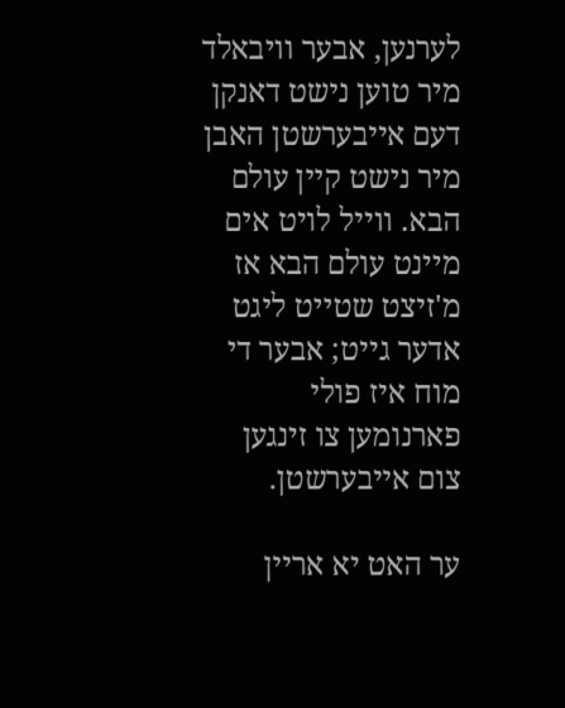לערנען, אבער וויבאלד מיר טוען נישט דאנקן דעם אייבערשטן האבן מיר נישט קיין עולם הבא. ווייל לויט אים מיינט עולם הבא אז מ'זיצט שטייט ליגט אדער גייט; אבער די מוח איז פולי פארנומען צו זינגען צום אייבערשטן.

ער האט יא אריין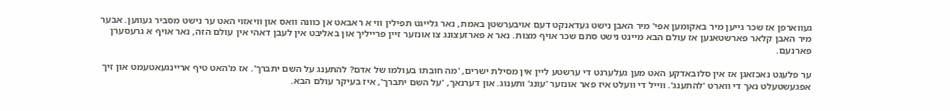געווארפן אז שכר גייען מיר באקומען אפי' מיר האבן נישט געדאנקט דעם אויבערשטן באמת, נאר גלייגט תפילין ווי א ראבאט אן כוונה וואס און וויאזוי האט ער נישט מסביר געווען. אבער מיר האבן קלאר פארשטאנען אז עולם הבא מיינט נישט סתם שכר אויף מצות. נאר א פארזעצונג צו אונזער זיין פרייליך און באליבט אין לעבן דאהי אין עולם הזה, נאר אויף א גרעסערן פארנעם.

ער פלעגט נאכזאגן אז אין סלובאדקע האט מען געלערנט די ערשטע ליין אין מסילת ישרים, 'מה חובתו בעולמו של אדם? להתענג על השם יתברך'. אז מ'האט טיף אריינגעאטעמט און זיך אפגעשטעלט נאך די ווארט 'להתענג'. ווייל די וועלט איז פאר אונזער 'עונג' ותענוג. און דערנאך, 'על השם יתברך', איז בעיקר עולם הבא.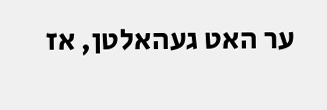ער האט געהאלטן, אז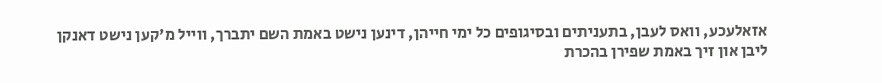אזאלעכע, וואס לעבן, בתעניתים ובסיגופים כל ימי חייהן, דינען נישט באמת השם יתברך, ווייל מ'קען נישט דאנקן ליבן און זיך באמת שפירן בהכרת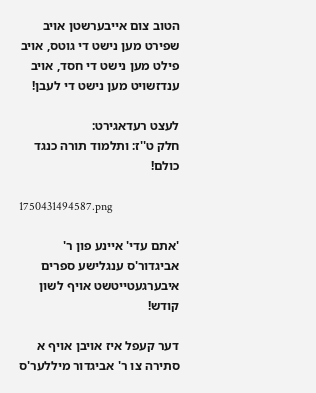הטוב צום אייבערשטן אויב שפירט מען נישט די גוטס, אויב פילט מען נישט די חסד, אויב ענדזשויט מען נישט די לעבן!

לעצט רעדאגירט:
חלק ט''ז: ותלמוד תורה כנגד כולם!

1750431494587.png

'אתם עדי' איינע פון ר' אביגדור'ס ענגלישע ספרים איבערגעטייטשט אויף לשון קודש!

דער קעפל איז אויבן אויף א סתירה צו ר' אביגדור מיללער'ס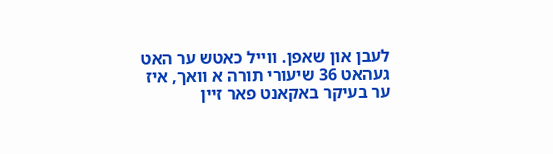לעבן און שאפן. ווייל כאטש ער האט געהאט 36 שיעורי תורה א וואך, איז ער בעיקר באקאנט פאר זיין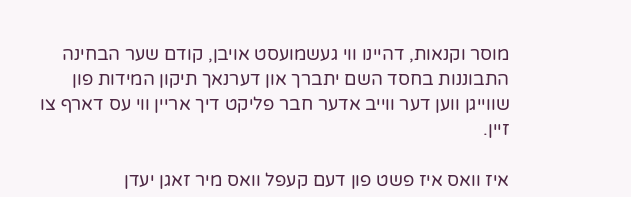מוסר וקנאות, דהיינו ווי געשמועסט אויבן, קודם שער הבחינה התבוננות בחסד השם יתברך און דערנאך תיקון המידות פון שווייגן ווען דער ווייב אדער חבר פליקט דיך אריין ווי עס דארף צו זיין.

איז וואס איז פשט פון דעם קעפל וואס מיר זאגן יעדן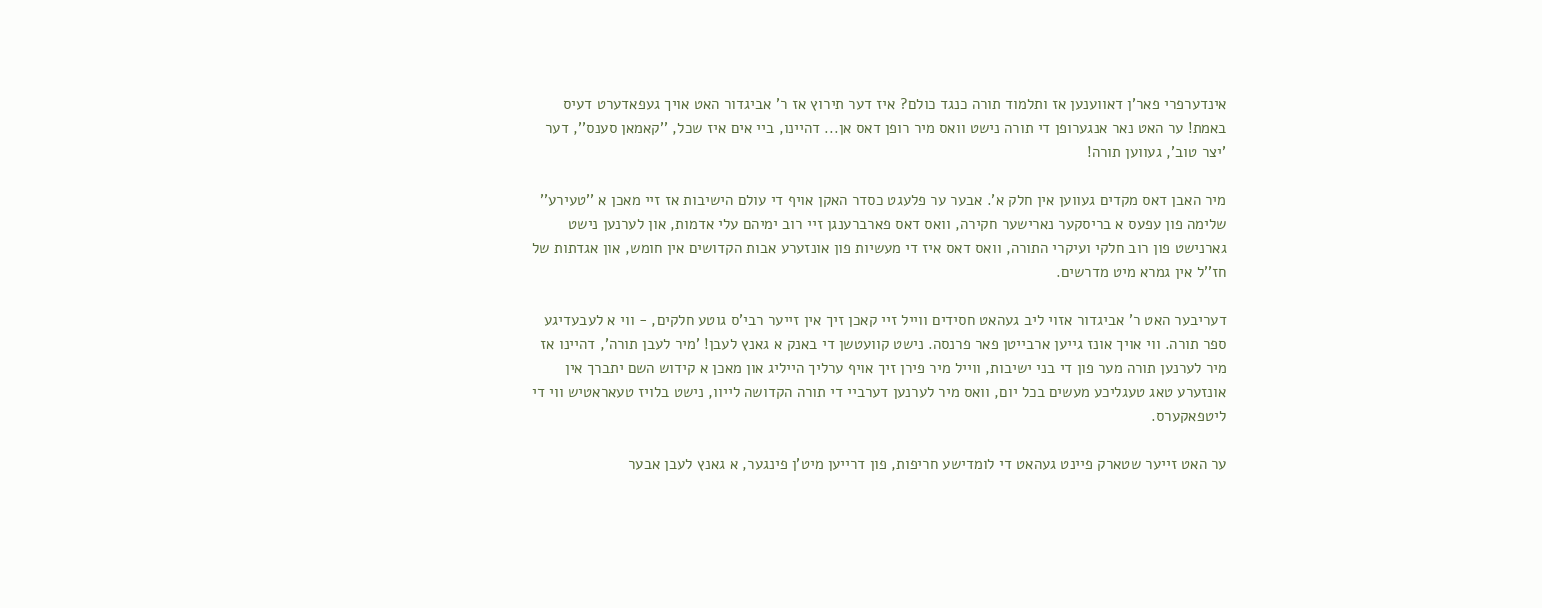אינדערפרי פאר'ן דאווענען אז ותלמוד תורה כנגד כולם? איז דער תירוץ אז ר' אביגדור האט אויך געפאדערט דעיס באמת! ער האט נאר אנגערופן די תורה נישט וואס מיר רופן דאס אן... דהיינו, ביי אים איז שכל, ''קאמאן סענס'', דער 'יצר טוב', געווען תורה!

מיר האבן דאס מקדים געווען אין חלק א'. אבער ער פלעגט כסדר האקן אויף די עולם הישיבות אז זיי מאכן א ''טעירע'' שלימה פון עפעס א בריסקער נארישער חקירה, וואס דאס פארברענגן זיי רוב ימיהם עלי אדמות, און לערנען נישט גארנישט פון רוב חלקי ועיקרי התורה, וואס דאס איז די מעשיות פון אונזערע אבות הקדושים אין חומש, און אגדתות של חז''ל אין גמרא מיט מדרשים.

דעריבער האט ר' אביגדור אזוי ליב געהאט חסידים ווייל זיי קאכן זיך אין זייער רבי'ס גוטע חלקים, - ווי א לעבעדיגע ספר תורה. ווי אויך אונז גייען ארבייטן פאר פרנסה. נישט קוועטשן די באנק א גאנץ לעבן! 'מיר לעבן תורה', דהיינו אז מיר לערנען תורה מער פון די בני ישיבות, ווייל מיר פירן זיך אויף ערליך הייליג און מאכן א קידוש השם יתברך אין אונזערע טאג טעגליכע מעשים בכל יום, וואס מיר לערנען דערביי די תורה הקדושה לייוו, נישט בלויז טעאראטיש ווי די ליטפאקערס.

ער האט זייער שטארק פיינט געהאט די לומדישע חריפות, פון דרייען מיט'ן פינגער, א גאנץ לעבן אבער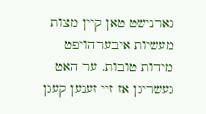גארנישט טאן קיין מצות מעשיות איבערהויפט מידות טובות. ער האט געשריגן אז זיי זענען קעגן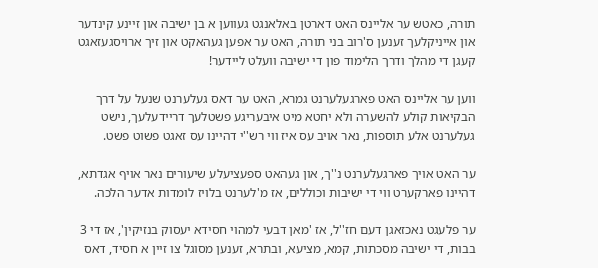תורה, כאטש ער אליינס האט דארטן באלאנגט געווען א בן ישיבה און זיינע קינדער און אייניקלעך זענען ס'רוב בני תורה, האט ער אפען געהאקט און זיך ארויסגעזאגט קעגן די מהלך ודרך הלימוד פון די ישיבה וועלט ליידער!

ווען ער אליינס האט פארגעלערנט גמרא, האט ער דאס געלערנט שנעל על דרך הבקיאות קולע להשערה ולא יחטא מיט איבעריגע פשטלעך דריידעלעך, נישט געלערנט אלע תוספות, נאר אויב עס איז ווי רש''י דהיינו עס זאגט פשוט פשט.

ער האט אויך פארגעלערנט נ''ך, און געהאט ספעציעלע שיעורים נאר אויף אגדתא, דהיינו פארקערט ווי די ישיבות וכוללים, אז מ'לערנט בלויז לומדות אדער הלכה.

ער פלעגט נאכזאגן דעם חז''ל, אז 'מאן דבעי למהוי חסידא יעסוק בנזיקין', אז די 3 בבות, די ישיבה מסכתות, קמא, מציעא, ובתרא, זענען מסוגל צו זיין א חסיד, דאס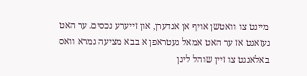מיינט צו וואטשן אויף אן אנדערן, און זייערע נכסים. ער האט געזאגט אז ער האט אמאל געטראפן א בבא מציעה גמרא וואס באלאנגט צו זיין שוהל ליגן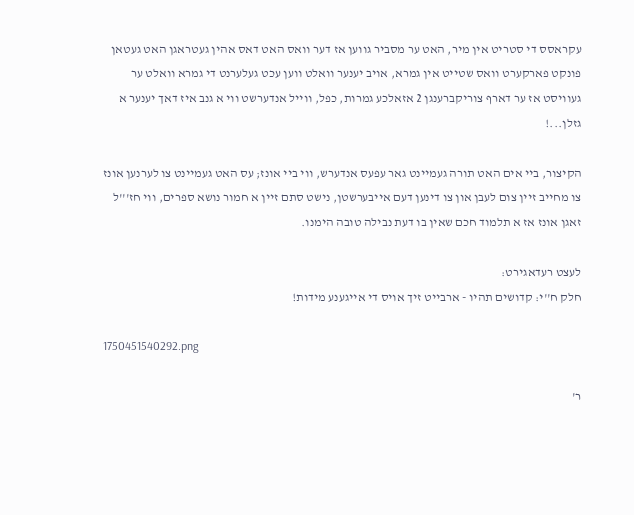עקראסס די סטריט אין מיר, האט ער מסביר גווען אז דער וואס האט דאס אהין געטראגן האט געטאן פונקט פארקערט וואס שטייט אין גמרא, אויב יענער וואלט ווען עכט געלערנט די גמרא וואלט ער געוויסט אז ער דארף צוריקברענגן 2 אזאלכע גמרות, כפל, ווייל אנדערשט ווי א גנב איז דאך יענער א גזלן...!

הקיצור, ביי אים האט תורה געמיינט גאר עפעס אנדערש, ווי ביי אונז; עס האט געמיינט צו לערנען אונז צו מחייב זיין צום לעבן און צו דינען דעם אייבערשטן, נישט סתם זיין א חמור נושא ספרים, ווי חז'''ל זאגן אונז אז א תלמוד חכם שאין בו דעת נבילה טובה הימנו.

לעצט רעדאגירט:
חלק ח''י: קדושים תהיו - ארבייט זיך אויס די אייגענע מידות!

1750451540292.png

ר'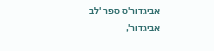אביגדור'ס ספר 'לב אביגדור',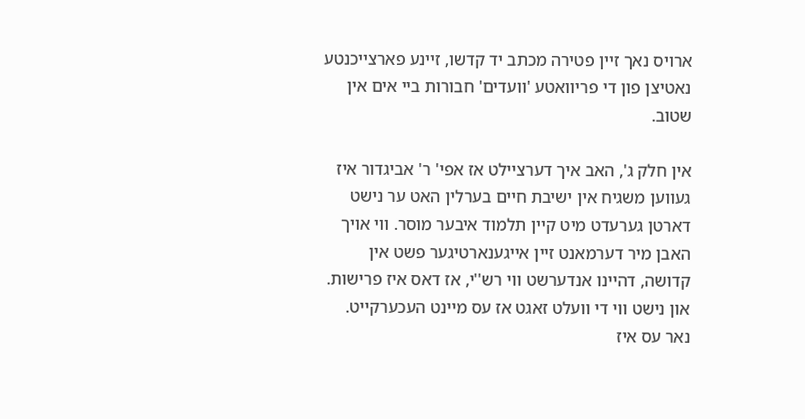ארויס נאך זיין פטירה מכתב יד קדשו, זיינע פארצייכנטע נאטיצן פון די פריוואטע 'וועדים' חבורות ביי אים אין שטוב.

אין חלק ג', האב איך דערציילט אז אפי' ר' אביגדור איז געווען משגיח אין ישיבת חיים בערלין האט ער נישט דארטן גערעדט מיט קיין תלמוד איבער מוסר. ווי אויך האבן מיר דערמאנט זיין אייגענארטיגער פשט אין קדושה, דהיינו אנדערשט ווי רש''י, אז דאס איז פרישות. און נישט ווי די וועלט זאגט אז עס מיינט העכערקייט. נאר עס איז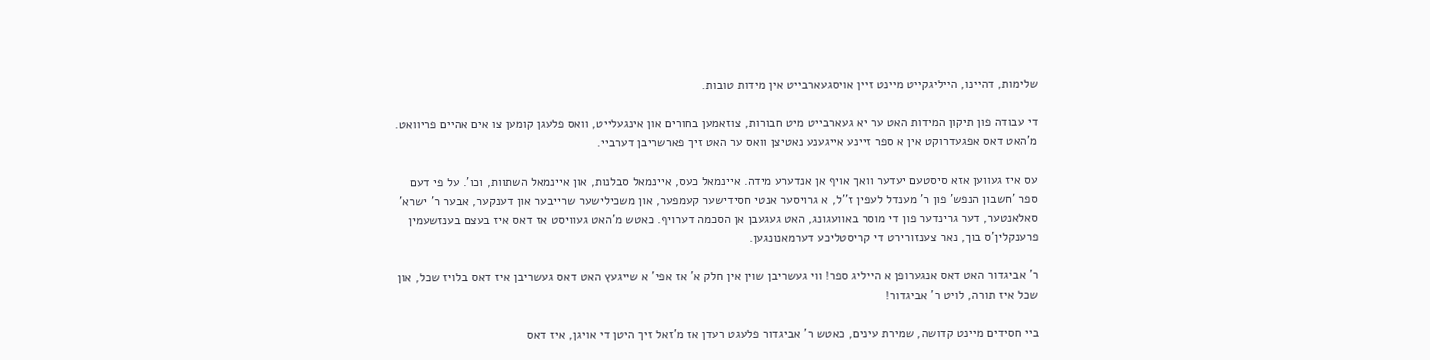שלימות, דהיינו, הייליגקייט מיינט זיין אויסגעארבייט אין מידות טובות.

די עבודה פון תיקון המידות האט ער יא געארבייט מיט חבורות, צוזאמען בחורים און אינגעלייט, וואס פלעגן קומען צו אים אהיים פריוואט. מ'האט דאס אפגעדרוקט אין א ספר זיינע אייגענע נאטיצן וואס ער האט זיך פארשריבן דערביי.

עס איז געווען אזא סיסטעם יעדער וואך אויף אן אנדערע מידה. איינמאל כעס, איינמאל סבלנות, און איינמאל השתוות, וכו'. על פי דעם ספר 'חשבון הנפש' פון ר' מענדל לעפין ז''ל, א גרויסער אנטי חסידישער קעמפער, און משכילישער שרייבער און דענקער, אבער ר' ישרא' סאלאנטער, דער גרינדער פון די מוסר באוועגונג, האט געגעבן אן הסכמה דערויף. כאטש מ'האט געוויסט אז דאס איז בעצם בענזשעמין פרענקלין'ס בוך, נאר צענזורירט די קריסטליכע דערמאנונגען.

ר' אביגדור האט דאס אנגערופן א הייליג ספר! ווי געשריבן שוין אין חלק א' אז אפי' א שייגעץ האט דאס געשריבן איז דאס בלויז שכל, און שכל איז תורה, לויט ר' אביגדור!

ביי חסידים מיינט קדושה, שמירת עינים, כאטש ר' אביגדור פלעגט רעדן אז מ'זאל זיך היטן די אויגן, איז דאס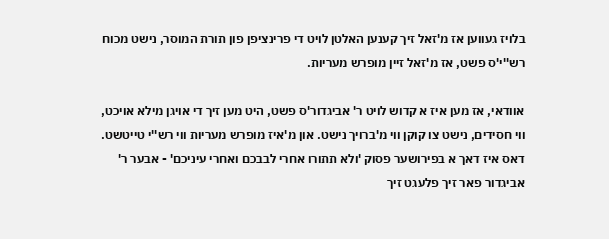בלויז געווען אז מ'זאל זיך קענען האלטן לויט די פרינציפן פון תורת המוסר, נישט מכוח רש''י'ס פשט, אז מ'זאל זיין מופרש מעריות.

אוודאי, אז מען איז א קדוש לויט ר' אביגדור'ס פשט, היט מען זיך די אויגן מילא אויכט, ווי חסידים, נישט צו קוקן ווי מ'ברויך נישט. און מ'איז מופרש מעריות ווי רש''י טייטשט. דאס איז דאך א בפירושער פסוק 'ולא תתורו אחרי לבבכם ואחרי עיניכם' - אבער ר' אביגדור פאר זיך פלעגט זיך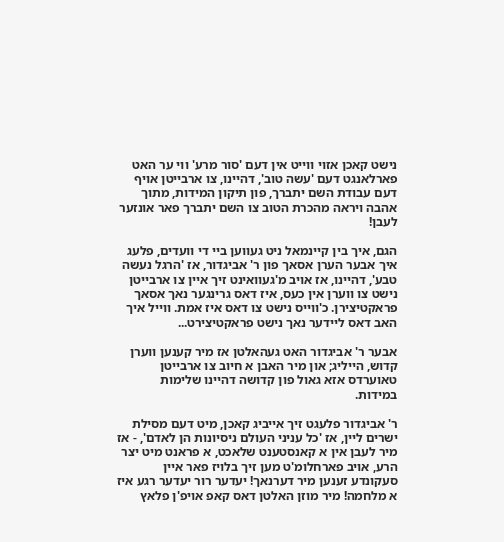נישט קאכן אזוי ווייט אין דעם 'סור מרע' ווי ער האט פארלאנגט דעם 'עשה טוב', דהיינו, צו ארבייטן אויף דעם עבודת השם יתברך, פון תיקון המידות, מתוך אהבה ויראה מהכרת הטוב צו השם יתברך פאר אונזער לעבן!

הגם, איך בין קיינמאל ניט געווען ביי די וועדים, פלעג איך אבער הערן אסאך פון ר' אביגדור, אז 'הרגל נעשה טבע', דהיינו, אז אויב מ'געוואינט זיך איין צו ארבייטן נישט צו ווערן אין כעס, איז דאס גרינגער נאך אסאך פראקטיצירן. כ'ווייס נישט צו דאס איז אמת. ווייל איך האב דאס ליידער נאך נישט פראקטיצירט...

אבער ר' אביגדור האט געהאלטן אז מיר קענען ווערן קדוש, הייליג; און מיר האבן א חיוב צו ארבייטן טאוערדס אזא גאול פון קדושה דהיינו שלימות במידות.

ר' אביגדור פלעגט זיך אייביג קאכן, מיט דעם מסילת ישרים ליין, אז 'כל עניני העולם ניסיונות הן לאדם', - אז מיר לעבן אין א קאנסטענט שלאכט, א פראנט מיט יצר הרע, אויב פארחלומ'ט מען זיך בלויז פאר איין סעקונדע זענען מיר דערנאך! יעדער רור יעדער רגע איז א מלחמה! מיר מוזן האלטן דאס קאפ אויפ'ן פלאץ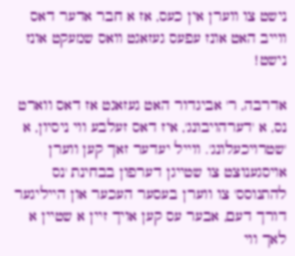נישט צו ווערן אין כעס, אז א חבר אדער דאס ווייב האט אונז עפעס געזאגט וואס שמעקט אונז נישט!

אדרבה, ר' אביגדור האט געזאגט אז דאס ווארט נס, א 'דערהויבונג', איז דאס זעלבע ווי ניסיון, א 'שטרויכעלונג'. ווייל יעדער זאך קען ווערן אויסגענוצט צו שטייגן דערפון בבחינת 'נס להתנוסס' צו ווערן בעסער העכער און הייליגער דורך דעם, אבער עס קען אויך זיין א שטיין א לאך ווי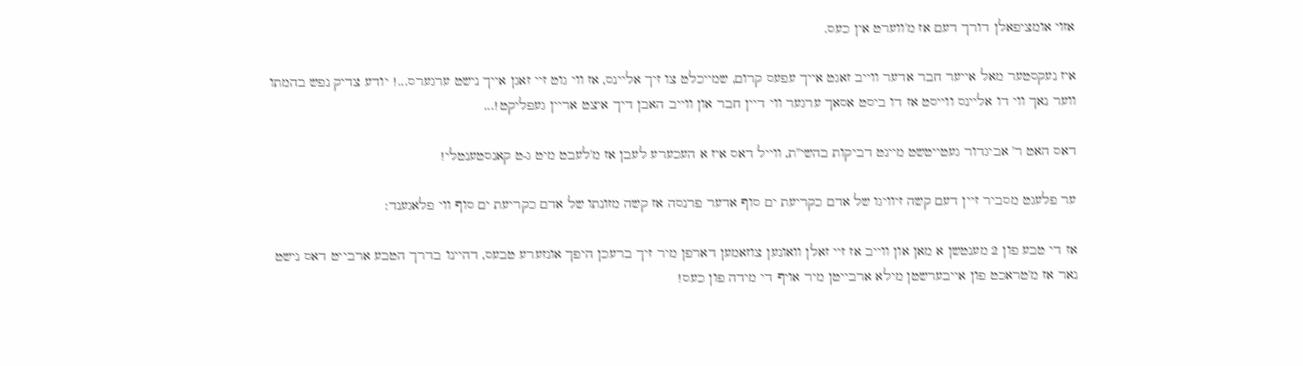אזוי אומציפאלן דורך דעם אז מ'ווערט אין כעס.

איז נעקסטער מאל אייער חבר אדער ווייב זאגט אייך עפעס קרום, שמייכלט צו זיך אליינס, אז ווי גוט זיי זאגן אייך נישט ערגערס...! יודע צדיק נפש בהמתו ווער נאך ווי דו אליינס ווייסט אז דו ביסט אסאך ערגער ווי דיין חבר און ווייב האבן דיך איצט אריין געפליקט!...

דאס האט ר' אביגדור געטייטשט מיינט דביקות בהשי''ת, ווייל דאס איז א העכערע לעבן אז מ'לעבט מיט ג-ט קאנסטענטלי!

ער פלעגט מסביר זיין דעם קשה זיוויגו של אדם כקריעת ים סוף אדער פרנסה אז קשה מזונתו של אדם כקריעת ים סוף ווי פלאגענד:

אז די טבע פון 2 מענטשן א מאן און ווייב אז זיי זאלן וואונען צוזאמען דארפן מיר זיך ברעכן היפך אונזערע טבעס, דהיינו בדרך הטבע ארבייט דאס נישט נאר אז מ'טראכט פון אייבערשטן מילא ארבייטן מיר אויף די מידה פון כעס!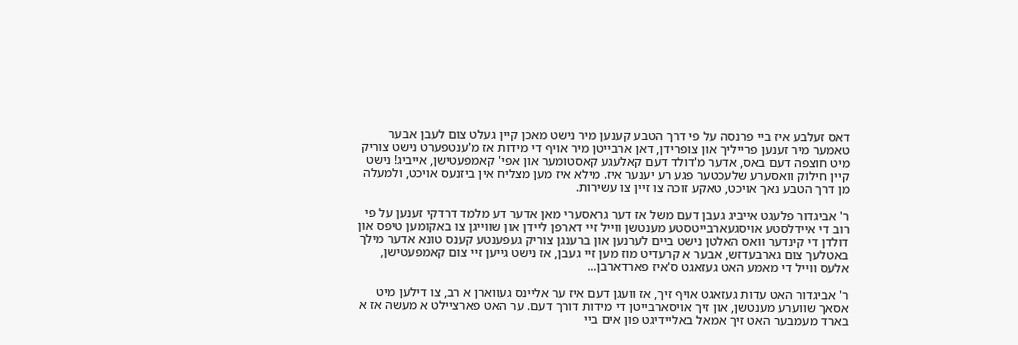דאס זעלבע איז ביי פרנסה על פי דרך הטבע קענען מיר נישט מאכן קיין געלט צום לעבן אבער טאמער מיר זענען פרייליך און צופרידן, דאן ארבייטן מיר אויף די מידות אז מ'ענטפערט נישט צוריק מיט חוצפה דעם באס, אדער מ'דולד דעם קאלעגע קאסטומער און אפי' קאמפעטישן, אייביג! נישט קיין חילוק וואסערע שלעכטער פגע רע יענער איז. מילא איז מען מצליח אין ביזנעס אויכט, ולמעלה מן דרך הטבע נאך אויכט, טאקע זוכה צו זיין צו עשירות.

ר' אביגדור פלעגט אייביג געבן דעם משל אז דער גראסערי מאן אדער דע מלמד דרדקי זענען על פי רוב די איידלסטע אויסגעארבייטסטע מענטשן ווייל זיי דארפן ליידן און שווייגן צו באקומען טיפס און דולדן די קינדער וואס האלטן נישט ביים לערנען און ברענגן צוריק געפענטע קענס טונא אדער מילך באטלעך צום גארבעדזש, אבער א קרעדיט מוז מען זיי געבן, אז נישט גייען זיי צום קאמפעטישן, אלעס ווייל די מאמע האט געזאגט ס'איז פארדארבן...

ר' אביגדור האט עדות געזאגט אויף זיך, אז וועגן דעם איז ער אליינס געווארן א רב, צו דילען מיט אסאך שווערע מענטשן, און זיך אויסארבייטן די מידות דורך דעם. ער האט פארציילט א מעשה אז א בארד מעמבער האט זיך אמאל באליידיגט פון אים ביי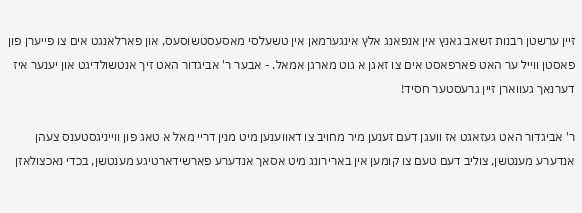זיין ערשטן רבנות זשאב גאנץ אין אנפאנג אלץ אינגערמאן אין טשעלסי מאסעסטשוסעס, און פארלאנגט אים צו פייערן פון פאסטן ווייל ער האט פארפאסט אים צו זאגן א גוט מארגן אמאל. - אבער ר' אביגדור האט זיך אנטשולדיגט און יענער איז דערנאך געווארן זיין גרעסטער חסיד!

ר' אביגדור האט געזאגט אז וועגן דעם זענען מיר מחויב צו דאווענען מיט מנין דריי מאל א טאג פון ווייניגסטענס צעהן אנדערע מענטשן, צוליב דעם טעם צו קומען אין בארירונג מיט אסאך אנדערע פארשידארטיגע מענטשן, בכדי נאכצולאזן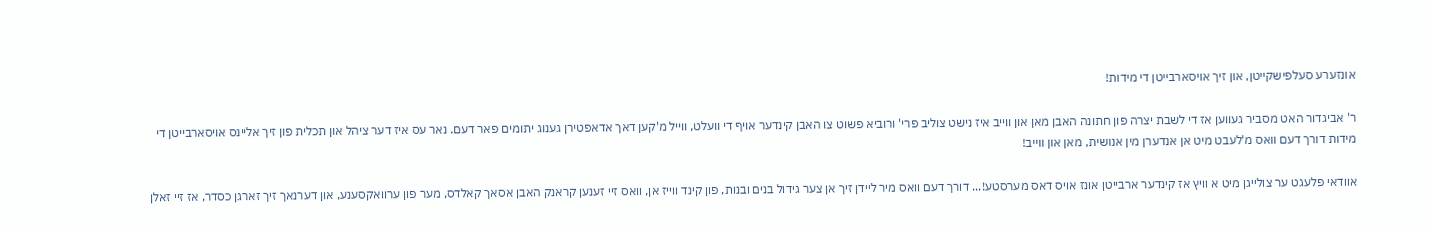אונזערע סעלפישקייטן, און זיך אויסארבייטן די מידות!

ר' אביגדור האט מסביר געווען אז די לשבת יצרה פון חתונה האבן מאן און ווייב איז נישט צוליב פרי' ורוביא פשוט צו האבן קינדער אויף די וועלט, ווייל מ'קען דאך אדאפטירן גענוג יתומים פאר דעם. נאר עס איז דער ציהל און תכלית פון זיך אליינס אויסארבייטן די מידות דורך דעם וואס מ'לעבט מיט אן אנדערן מין אנושית, מאן און ווייב!

אוודאי פלעגט ער צולייגן מיט א וויץ אז קינדער ארבייטן אונז אויס דאס מערסטע!... דורך דעם וואס מיר ליידן זיך אן צער גידול בנים ובנות, פון קינד ווייז אן, וואס זיי זענען קראנק האבן אסאך קאלדס, מער פון ערוואקסענע, און דערנאך זיך זארגן כסדר, אז זיי זאלן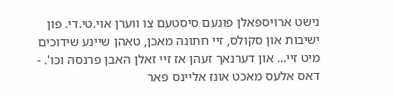נישט ארויספאלן פונעם סיסטעם צו ווערן אוי.טי.די. פון ישיבות און סקולס, זיי חתונה מאכן, טאהן שיינע שידוכים מיט זיי... און דערנאך זעהן אז זיי זאלן האבן פרנסה וכו'. - דאס אלעס מאכט אונז אליינס פאר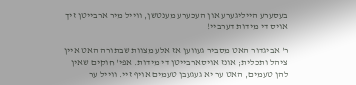בעסערע הייליגערע און העכערע מענטשן, ווייל מיר ארבייטן זיך אויס די מידות דערביי!

ר' אביגדור האט מסביר געווען אז אלע מצוות שבתורה האט איין ציהל ותכלית; אונז אויסארבייטן די מידות. אפי' חוקים שאין להן טעמים, האט ער יא געגעבן טעמים אויף זיי. ווייל ער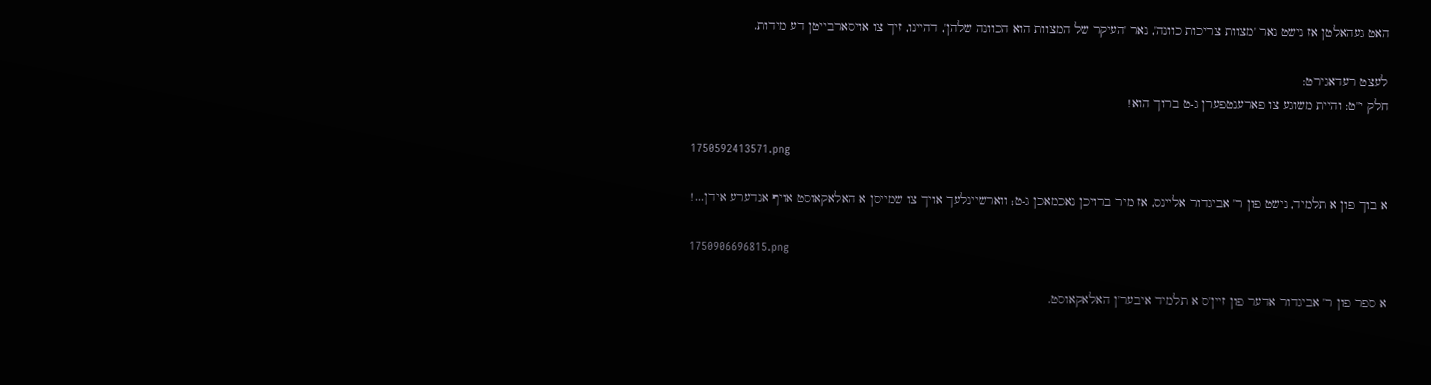האט געהאלטן אז נישט נאר 'מצוות צריכות כוונה', נאר 'העיקר של המצוות הוא הכוונה שלהן', דהיינו, זיך צו אויסארבייטן דע מידות.

לעצט רעדאגירט:
חלק י''ט: והיית משוגע צו פארענטפערן ג-ט ברוך הוא!

1750592413571.png

א בוך פון א תלמיד, נישט פון ר' אביגדור אליינס, אז מיר ברויכן נאכמאכן ג-ט; ווארשיינלעך אויך צו שמייסן א האלאקאוסט אויף אנדערע אידן...!

1750906696815.png

א ספר פון ר' אביגדור אדער פון זיין'ס א תלמיד איבער'ן האלאקאוסט.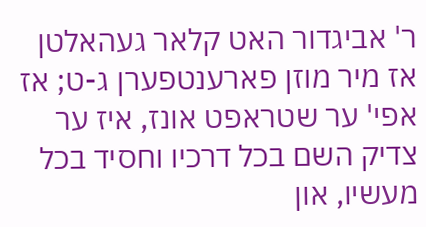ר' אביגדור האט קלאר געהאלטן אז מיר מוזן פארענטפערן ג-ט; אז אפי' ער שטראפט אונז, איז ער צדיק השם בכל דרכיו וחסיד בכל מעשיו, און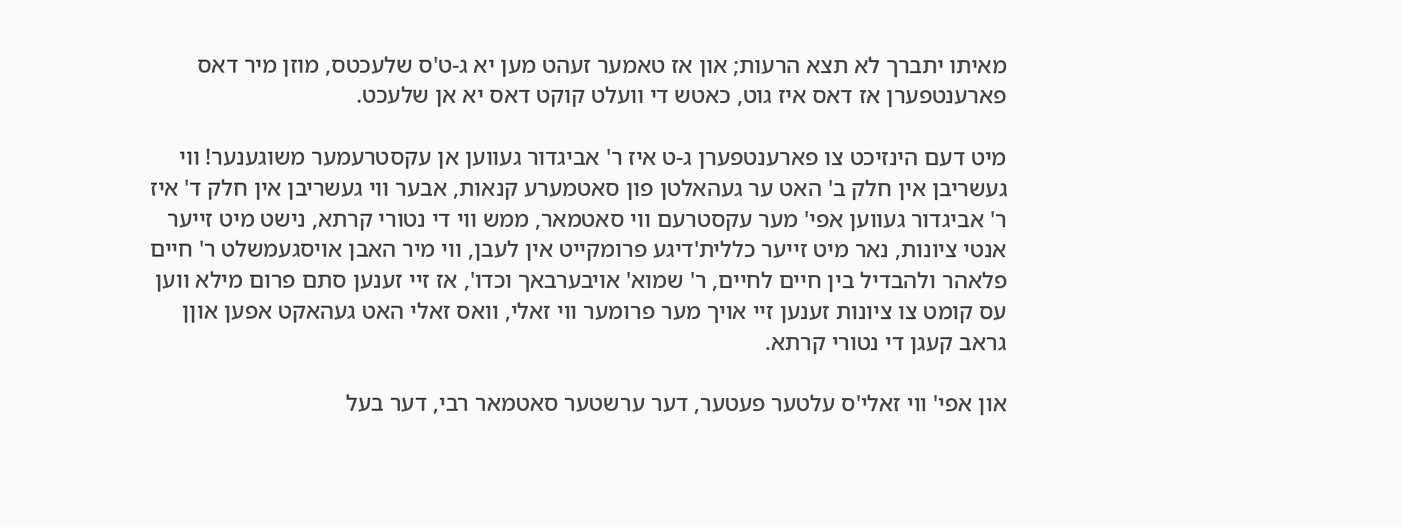מאיתו יתברך לא תצא הרעות; און אז טאמער זעהט מען יא ג-ט'ס שלעכטס, מוזן מיר דאס פארענטפערן אז דאס איז גוט, כאטש די וועלט קוקט דאס יא אן שלעכט.

מיט דעם הינזיכט צו פארענטפערן ג-ט איז ר' אביגדור געווען אן עקסטרעמער משוגענער! ווי געשריבן אין חלק ב' האט ער געהאלטן פון סאטמערע קנאות, אבער ווי געשריבן אין חלק ד' איז ר' אביגדור געווען אפי' מער עקסטרעם ווי סאטמאר, ממש ווי די נטורי קרתא, נישט מיט זייער אנטי ציונות, נאר מיט זייער כללית'דיגע פרומקייט אין לעבן, ווי מיר האבן אויסגעמשלט ר' חיים פלאהר ולהבדיל בין חיים לחיים, ר' שמוא' אויבערבאך וכדו', אז זיי זענען סתם פרום מילא ווען עס קומט צו ציונות זענען זיי אויך מער פרומער ווי זאלי, וואס זאלי האט געהאקט אפען אוןן גראב קעגן די נטורי קרתא.

און אפי' ווי זאלי'ס עלטער פעטער, דער ערשטער סאטמאר רבי, דער בעל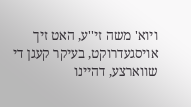ויוא' משה זי''ע, האט זיך אויסגעדרוקט, בעיקר קעגן די שווארצע, דהיינו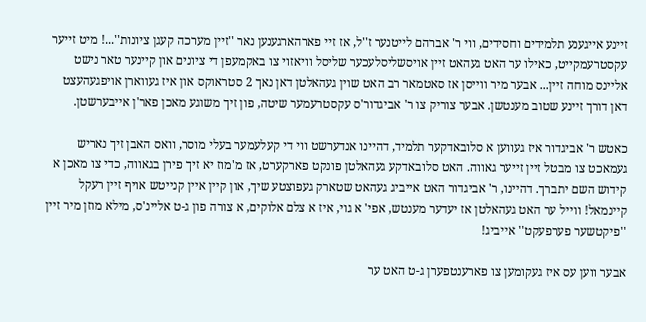זיינע אייגענע תלמידים וחסידים, ווי ר' אברהם לייטנער ז''ל, אז זיי פארהארגענען נאר ''זיין מערכה קעגן ציונות''...! מיט זייער עקסטרעמקייט, כאילו ער האט געהאט זיין אויסשליסלעכער שליסל וויאזוי צו באקמעפן די ציונים און קיינער טאר נישט אליינס מוחה זיין... אבער מיר ווייסן אז סאטמאר רב האט שוין געהאלטן דאן נאך 2 סטראוקס און איז געווארן אויפגעהעצט דאן דורך זיינע שטוב מענטשן. אבער צוריק צו ר' אביגדור'ס עקסטרעמער שיטה, פון זיך משוגע מאכן פאר'ן אייבערשטן.

כאטש ר' אביגדור איז געווען א סלובאדקער תלמיד, דהיינו אנדערשט ווי די קעלעמער בעלי מוסר, וואס האבן זיך נאריש געמאכט צו מבטל זיין זייער גאווה. האט סלובאדקע געהאלטן פונקט פארקערט, אז מ'מוז יא זיך פירן בגאווה, כדי צו מאכן א קידוש השם יתברך. דהיינו, ר' אביגדור האט אייביג געהאט שטארק געפוצטע שיך, און קיין איין קנייטש אויף זיין רעקל קיינמאל! ווייל ער האט געהאלטן אז יעדער מענטש, אפי' א גוי, איז א צלם אלוקים, א צורה פון ג-ט אליינ'ס, מילא מוזן מיר זיין ''פיקטשער פערפעקט'' אייביג!

אבער ווען עס איז געקומען צו פארענטפערן ג-ט האט ער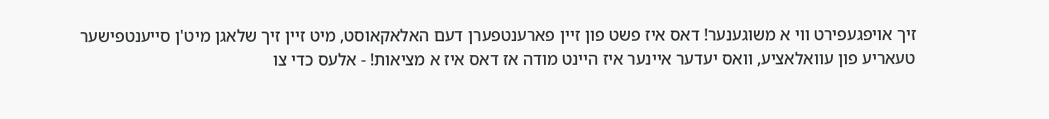זיך אויפגעפירט ווי א משוגענער! דאס איז פשט פון זיין פארענטפערן דעם האלאקאוסט, מיט זיין זיך שלאגן מיט'ן סייענטפישער טעאריע פון עוואלאציע, וואס יעדער איינער איז היינט מודה אז דאס איז א מציאות! - אלעס כדי צו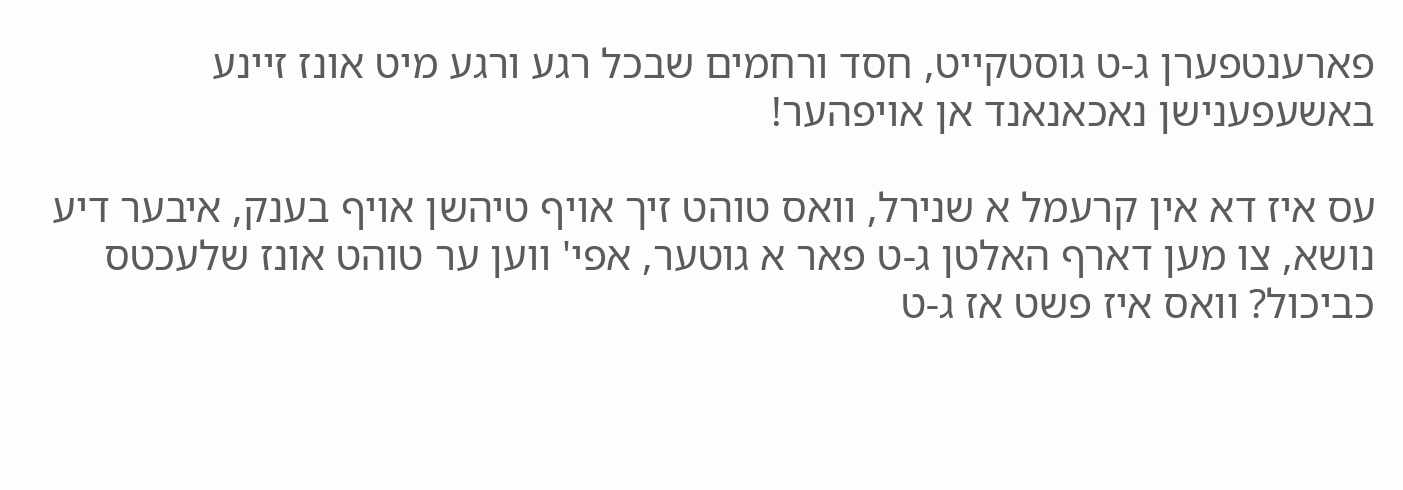פארענטפערן ג-ט גוסטקייט, חסד ורחמים שבכל רגע ורגע מיט אונז זיינע באשעפענישן נאכאנאנד אן אויפהער!

עס איז דא אין קרעמל א שנירל, וואס טוהט זיך אויף טיהשן אויף בענק, איבער דיע נושא, צו מען דארף האלטן ג-ט פאר א גוטער, אפי' ווען ער טוהט אונז שלעכטס כביכול? וואס איז פשט אז ג-ט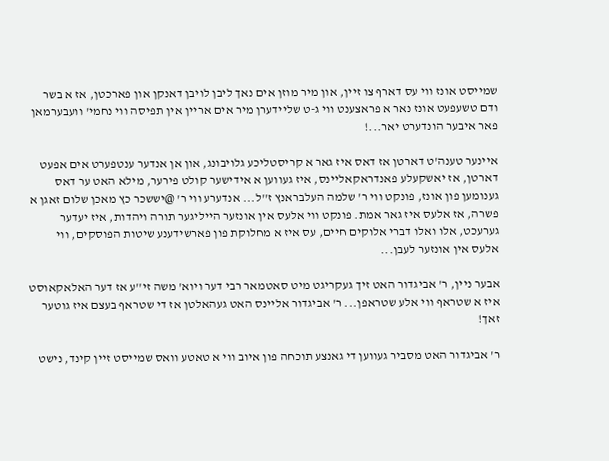שמייסט אונז ווי עס דארף צו זיין, און מיר מוזן אים נאך ליבן לויבן דאנקן און פארכטן, אז א בשר ודם טשעפעט אונז נאר א פראצענט ווי ג-ט שליידערן מיר אים אריין אין תפיסה ווי נחמי' וועבערמאן פאר איבער הונדערט יאר...!

איינער טענה'ט דארטן אז דאס איז גאר א קריסטליכע גלויבונג, און אן אנדער ענטפערט אים אפעט דארטן, אז יאשקעלע פאנדראקאליינס, איז געווען א אידישער קולט פירער, מילא האט ער דאס גענומען פון אונז, פונקט ווי ר' שלמה העלבראנץ ז''ל... אנדערע ווי ר' @יששכר כץ מאכן שלום זאגן א פשרה, אז אלעס איז גאר אמת. פונקט ווי אלעס אין אונזער הייליגער תורה ויהדות, איז יעדער גערעכט, אלו ואלו דברי אלוקים חיים, עס איז א מחלוקת פון פארשידענע שיטות הפוסקים, ווי אלעס אין אונזער לעבן...

אבער ניין, ר' אביגדור האט זיך געקריגט מיט סאטמאר רבי דער ויוא' משה זי''ע אז דער האלאקאוסט איז א שטראף ווי אלע שטראפן... ר' אביגדור אליינס האט געהאלטן אז די שטראף בעצם איז גוטער זאך!

ר' אביגדור האט מסביר געווען די גאנצע תוכחה פון איוב ווי א טאטע וואס שמייסט זיין קינד, נישט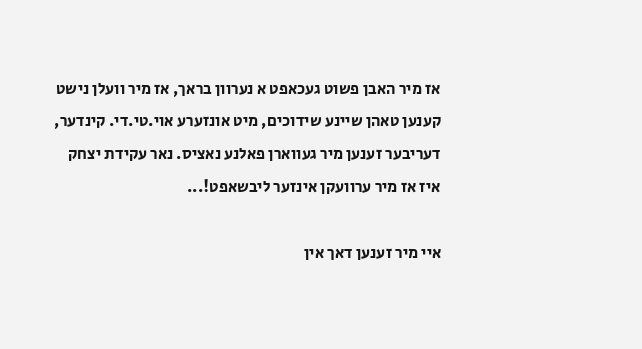אז מיר האבן פשוט געכאפט א נערוון בראך, אז מיר וועלן נישט קענען טאהן שיינע שידוכים, מיט אונזערע אוי.טי.די. קינדער, דעריבער זענען מיר געווארן פאלנע נאציס. נאר עקידת יצחק איז אז מיר ערוועקן אינזער ליבשאפט!...

איי מיר זענען דאך אין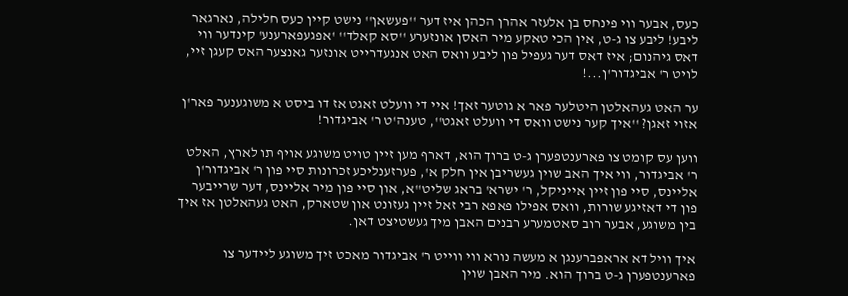כעס, אבער ווי פינחס בן אלעזר אהרן הכהן איז דער ''פעשאן'' נישט קיין כעס חלילה, נארגאר ליבע! ליבע צו ג-ט, אין הכי טאקע מיר האסן אונזערע ''סא קאלד'' 'אפגעפארענע' קינדער ווי דאס גיהנום; איז דאס דער געפיל פון ליבע וואס האט אנגעדרייט אונזער גאנצער האס קעגן זיי, לויט ר' אביגדור'ן...!

ער האט געהאלטן היטלער פאר א גוטער זאך! איי די וועלט זאגט אז דו ביסט א משוגענער פאר'ן אזוי זאגן? ''איך קער נישט וואס די וועלט זאגט'', טענה'ט ר' אביגדור!

ווען עס קומט צו פארענטפערן ג-ט ברוך הוא, דארף מען זיין טויט משוגע אויף תו לארץ, האלט ר' אביגדור, ווי איך האב שוין געשריבן אין חלק א', פערזענליכע זכרונות סיי פון ר' אביגדור'ן אליינס, סיי פון זיין אייניקל, ר' ישרא' בראג שליט''א, און סיי פון מיר אליינס, דער שרייבער פון די דאזיגע שורות, וואס אפילו פאפא רבי זאל זיין געזונט און שטארק, האט געהאלטן אז איך בין משוגע, אבער רוב סאטמערע רבנים האבן מיך געשטיצט דאן.

איך וויל דא אראפברענגן א מעשה נורא ווי ווייט ר' אביגדור מאכט זיך משוגע ליידער צו פארענטפערן ג-ט ברוך הוא. מיר האבן שוין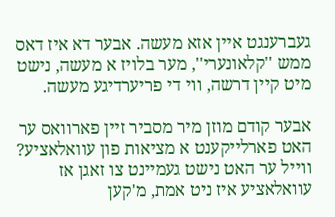געברענגט איין אזא מעשה. אבער דא איז דאס ממש ''קלאונערי'', מער בלויז א מעשה, נישט מיט קיין דרשה, ווי די פריערדיגע מעשה.

אבער קודם מוזן מיר מסביר זיין פארוואס ער האט פארלייקענט א מציאות פון עוואלאציע? ווייל ער האט נישט געמיינט צו זאגן אז עוואלאציע איז ניט אמת, מ'קען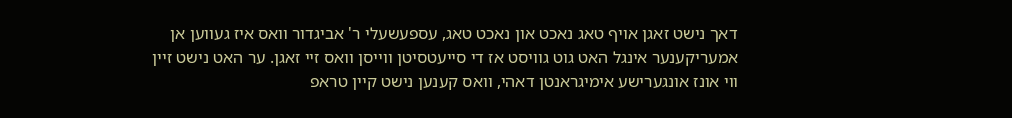דאך נישט זאגן אויף טאג נאכט און נאכט טאג, עספעשעלי ר' אביגדור וואס איז געווען אן אמעריקענער אינגל האט גוט גוויסט אז די סייעטסיטן ווייסן וואס זיי זאגן. ער האט נישט זיין ווי אונז אונגערישע אימיגראנטן דאהי, וואס קענען נישט קיין טראפ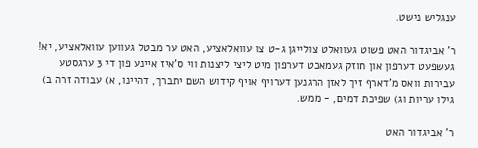ענגליש נישט.

ר' אביגדור האט פשוט געוואלט צולייגן ג-ט צו עוואלאציע, האט ער מבטל געווען עוואלאציע, יא! געשפעט דערפון און חוזק געמאכט דערפון מיט ליצי ליצנות ווי ס'איז איינע פון די 3 ערגסטע עבירות וואס מ'דארף זיך לאזן הרגנען דערויף אויף קידוש השם יתברך, דהיינו, א) עבודה זרה ב) גילו עריות וג) שפיכת דמים, - ממש.

ר' אביגדור האט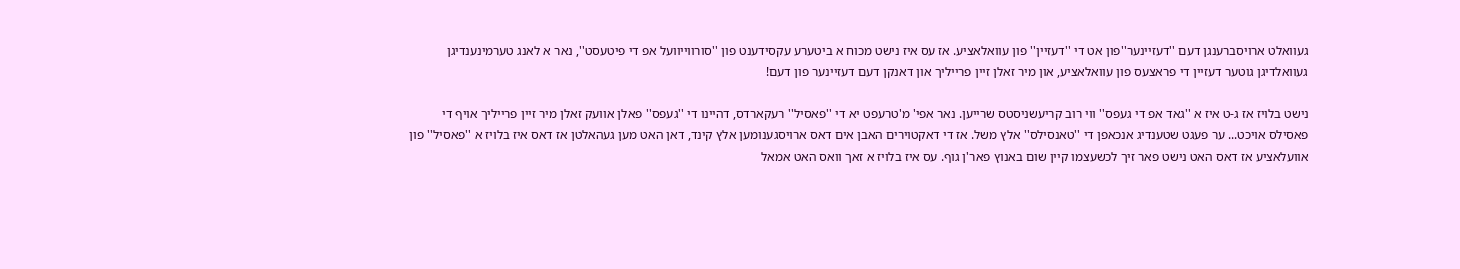געוואלט ארויסברענגן דעם ''דעזיינער''פון אט די ''דעזיין'' פון עוואלאציע. אז עס איז נישט מכוח א ביטערע עקסידענט פון ''סורווייוועל אפ די פיטעסט'', נאר א לאנג טערמינענדיגן געוואלדיגן גוטער דעזיין די פראצעס פון עוואלאציע, און מיר זאלן זיין פרייליך און דאנקן דעם דעזיינער פון דעם!

נישט בלויז אז ג-ט איז א ''גאד אפ די געפס'' ווי רוב קריעשניסטס שרייען. נאר אפי' מ'טרעפט יא די ''פאסיל'' רעקארדס, דהיינו די ''געפס'' פאלן אוועק זאלן מיר זיין פרייליך אויף די פאסילס אויכט... ער פעגט שטענדיג אנכאפן די ''טאנסילס'' אלץ משל. אז די דאקטוירים האבן אים דאס ארויסגענומען אלץ קינד, דאן האט מען געהאלטן אז דאס איז בלויז א ''פאסיל'' פון אוועלאציע אז דאס האט נישט פאר זיך לכשעצמו קיין שום באנוץ פאר'ן גוף. עס איז בלויז א זאך וואס האט אמאל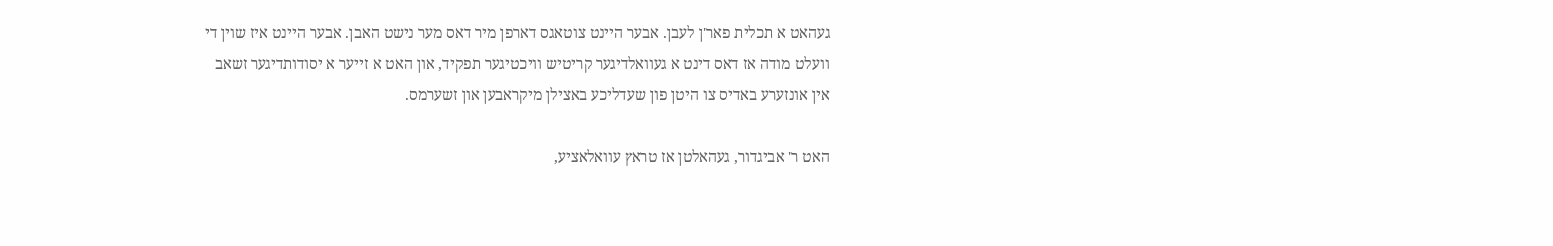געהאט א תכלית פאר'ן לעבן. אבער היינט צוטאגס דארפן מיר דאס מער נישט האבן. אבער היינט איז שוין די וועלט מודה אז דאס דינט א געוואלדיגער קריטיש וויכטיגער תפקיד, און האט א זייער א יסודותדיגער זשאב אין אונזערע באדיס צו היטן פון שעדליכע באצילן מיקראבען און זשערמס.

האט ר' אביגדור, געהאלטן אז טראץ עוואלאציע,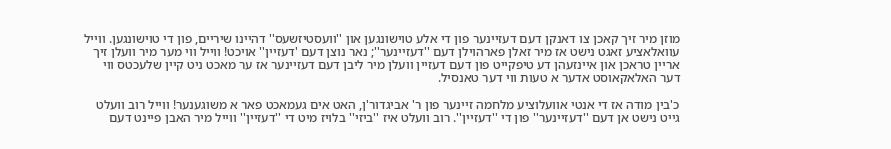מוזן מיר זיך קאכן צו דאנקן דעם דעזיינער פון די אלע טוישונגען און ''וועסטיזשעס'' דהיינו שיריים, פון די טוישונגען. ווייל עוואלאציע זאגט נישט אז מיר זאלן פארהוילן דעם ''דעזיינער''; נאר נוצן דעם 'דעזיין'' אויכט! ווייל ווי מער מיר וועלן זיך אריין טראכן און איינזעהן דע טיפקייט פון דעם דעזיין וועלן מיר ליבן דעם דעזיינער אז ער מאכט ניט קיין שלעכטס ווי דער האלאקאוסט אדער א טעות ווי דער טאנסיל.

כ'בין מודה אז די אנטי אוועלוציע מלחמה זיינער פון ר' אביגדור'ן, האט אים געמאכט פאר א משוגענער! ווייל רוב וועלט גייט נישט אן דעם ''דעזיינער'' פון די ''דעזיין''. רוב וועלט איז ''ביזי'' בלויז מיט די ''דעזיין'' ווייל מיר האבן פיינט דעם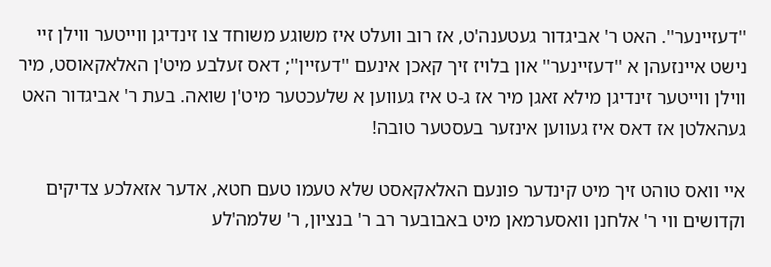''דעזיינער''. האט ר' אביגדור געטענה'ט, אז רוב וועלט איז משוגע משוחד צו זינדיגן ווייטער ווילן זיי נישט איינזעהן א ''דעזיינער'' און בלויז זיך קאכן אינעם ''דעזיין''; דאס זעלבע מיט'ן האלאקאוסט, מיר ווילן ווייטער זינדיגן מילא זאגן מיר אז ג-ט איז געווען א שלעכטער מיט'ן שואה. בעת ר' אביגדור האט געהאלטן אז דאס איז געווען אינזער בעסטער טובה!

איי וואס טוהט זיך מיט קינדער פונעם האלאקאסט שלא טעמו טעם חטא, אדער אזאלכע צדיקים וקדושים ווי ר' אלחנן וואסערמאן מיט באבובער רב ר' בנציון, ר' שלמה'לע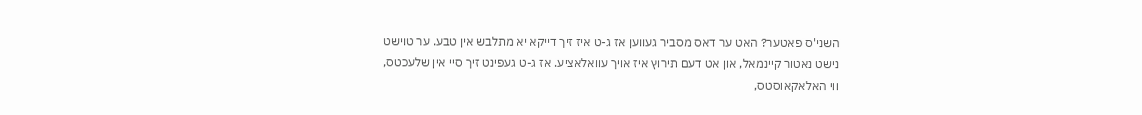השני'ס פאטער? האט ער דאס מסביר געווען אז ג-ט איז זיך דייקא יא מתלבש אין טבע. ער טוישט נישט נאטור קיינמאל, און אט דעם תירוץ איז אויך עוואלאציע. אז ג-ט געפינט זיך סיי אין שלעכטס, ווי האלאקאוסטס,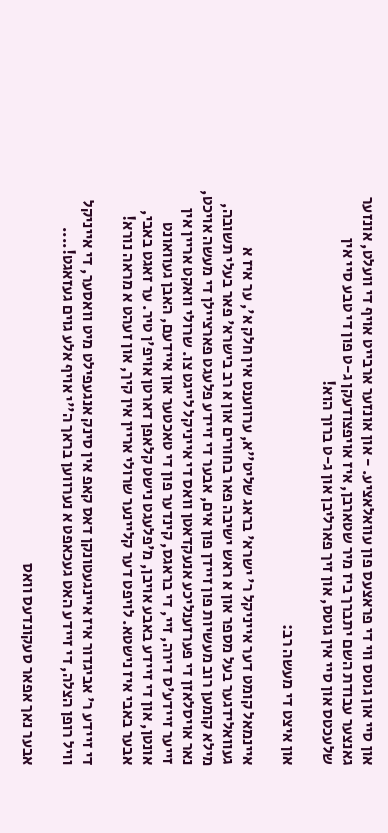און סיי און גוטס ווי די פראצעס פון עוואלאציע. - און אונזער ארבייט אויף די וועלט, אונזער גאנצער עבודת השם יתברך ביז מיר שטארבן, איז אויפצודעקן ג-ט פון די טבע סיי אין שלעכטס און סיי אין גוטס, און זיך פארליבן און ג-ט ברוך הוא!

און איצט די מעשה רב:

איינמאל קומט דער אייניקל ר' ישרא' בראג שליט''א, ערווענט אין חלק א', ער איז א געוואלידגער בעל מספר און א ראש ישיבה פאר בחורים און א רב בישרא' פאר בעלי תשובה, מילא קומען רוב מעשיות פון זיידן פון אים, אבער די זיידע פלעגט פארציילן די מעשה אויכט, נאר אויסלאזן די פערזענליכע אנעקדאטן וואס די אייניקל לייגט צו. שרולי וואקט אריין אין זייער זיידע'ס דירה, זיי, די בראגס, קינדער פון די טאכטער און איידעם, האבן געוואונט אונטן, און די זיידע באבע אויבן, מ'פלעגט נישט קלאפן דארטן אויפ'ן טיר. ער זאגט באבי, אבער באבי איז נישטא. לויפט דער קליינער שרולי אריין אין קיך, און זעהט א מראה נורא!

די זיידע ר' אביגדור איז איינגעטונקן דאס קאפ אין סינק אנגעפילט מיט וואסער, די אייניקל וויל רופן הצלה, די זיידע האט געכאפט א נערווען בראך ה''י אויף אלע גוים געזאגט!....

אבער נאך אפאר סעקונדעס וואס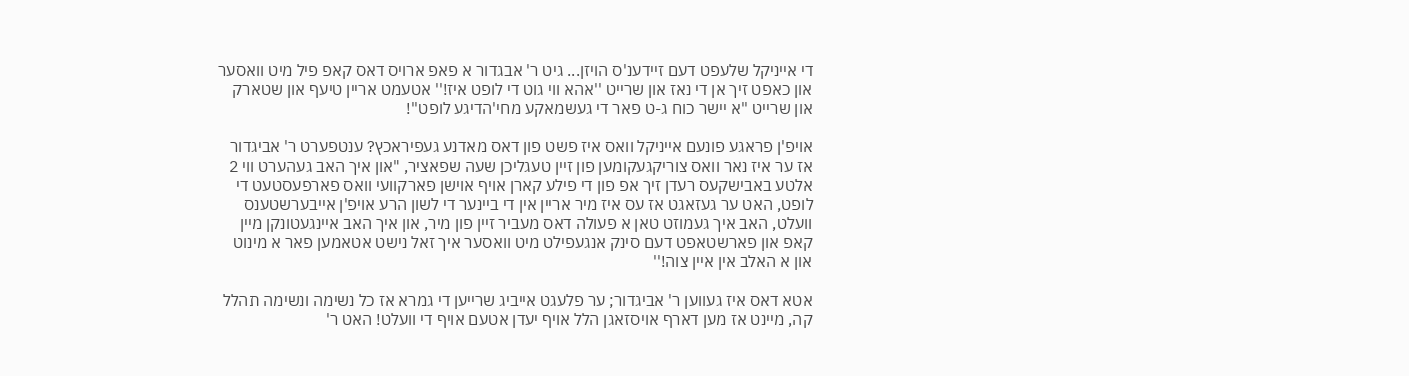די אייניקל שלעפט דעם זיידענ'ס הויזן... גיט ר' אבגדור א פאפ ארויס דאס קאפ פיל מיט וואסער און כאפט זיך אן די נאז און שרייט ''אהא ווי גוט די לופט איז!'' אטעמט אריין טיעף און שטארק און שרייט ''א יישר כוח ג-ט פאר די געשמאקע מחי'הדיגע לופט''!

אויפ'ן פראגע פונעם אייניקל וואס איז פשט פון דאס מאדנע געפיראכץ? ענטפערט ר' אביגדור אז ער איז נאר וואס צוריקגעקומען פון זיין טעגליכן שעה שפאציר, "און איך האב געהערט ווי 2 אלטע באבישקעס רעדן זיך אפ פון די פילע קארן אויף אוישן פארקוועי וואס פארפעסטעט די לופט, האט ער געזאגט אז עס איז מיר אריין אין די ביינער די לשון הרע אויפ'ן אייבערשטענס וועלט, האב איך געמוזט טאן א פעולה דאס מעביר זיין פון מיר, און איך האב איינגעטונקן מיין קאפ און פארשטאפט דעם סינק אנגעפילט מיט וואסער איך זאל נישט אטאמען פאר א מינוט און א האלב אין איין צוה!''

אטא דאס איז געווען ר' אביגדור; ער פלעגט אייביג שרייען די גמרא אז כל נשימה ונשימה תהלל קה, מיינט אז מען דארף אויסזאגן הלל אויף יעדן אטעם אויף די וועלט! האט ר'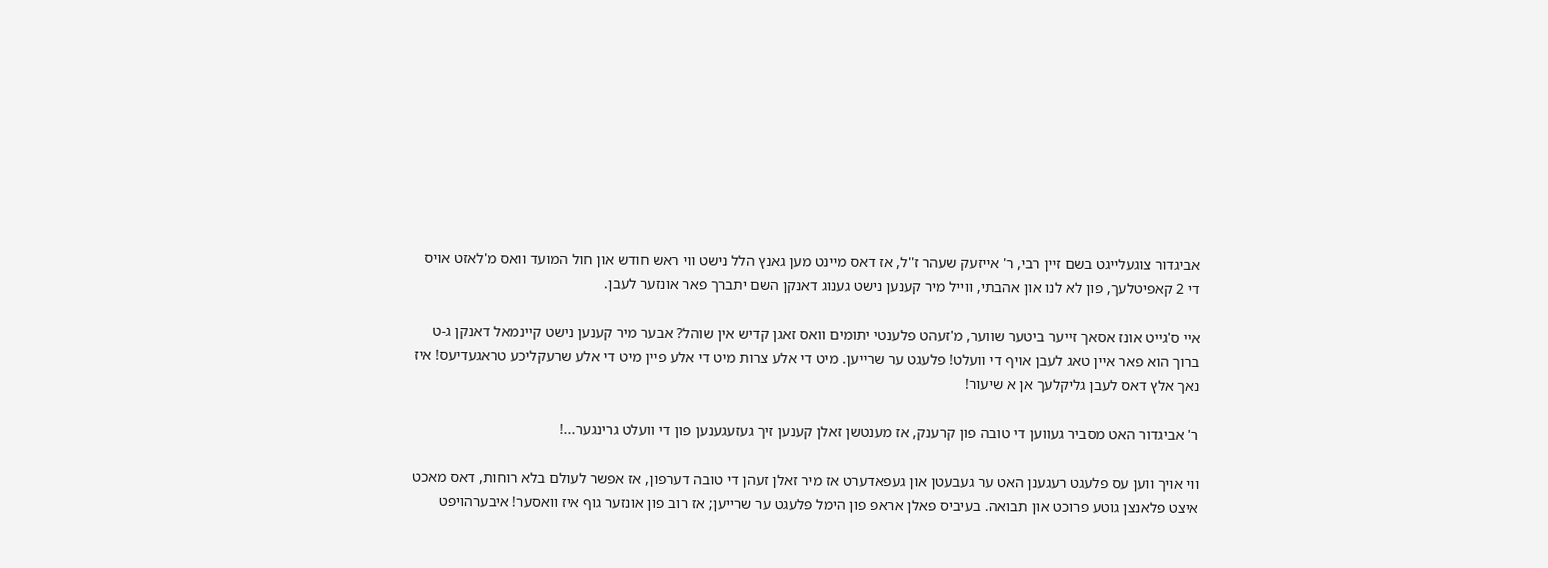אביגדור צוגעלייגט בשם זיין רבי, ר' אייזעק שעהר ז''ל, אז דאס מיינט מען גאנץ הלל נישט ווי ראש חודש און חול המועד וואס מ'לאזט אויס די 2 קאפיטלעך, פון לא לנו און אהבתי, ווייל מיר קענען נישט גענוג דאנקן השם יתברך פאר אונזער לעבן.

איי ס'גייט אונז אסאך זייער ביטער שווער, מ'זעהט פלענטי יתומים וואס זאגן קדיש אין שוהל? אבער מיר קענען נישט קיינמאל דאנקן ג-ט ברוך הוא פאר איין טאג לעבן אויף די וועלט! פלעגט ער שרייען. מיט די אלע צרות מיט די אלע פיין מיט די אלע שרעקליכע טראגעדיעס! איז נאך אלץ דאס לעבן גליקלעך אן א שיעור!

ר' אביגדור האט מסביר געווען די טובה פון קרענק, אז מענטשן זאלן קענען זיך געזעגענען פון די וועלט גרינגער...!

ווי אויך ווען עס פלעגט רעגענן האט ער געבעטן און געפאדערט אז מיר זאלן זעהן די טובה דערפון, אז אפשר לעולם בלא רוחות, דאס מאכט איצט פלאנצן גוטע פרוכט און תבואה. בעיביס פאלן אראפ פון הימל פלעגט ער שרייען; אז רוב פון אונזער גוף איז וואסער! איבערהויפט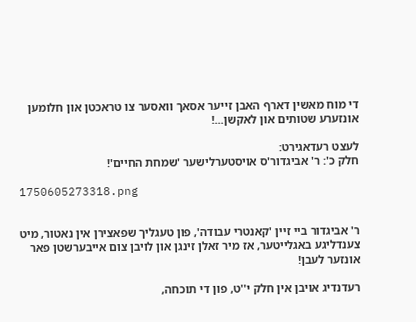די מוח מאשין דארף האבן זייער אסאך וואסער צו טראכטן און חלומען אונזערע שטותים און לאקשן...!

לעצט רעדאגירט:
חלק כ': ר' אביגדור'ס אויסטערלישער 'שמחת החיים'!

1750605273318.png


ר' אביגדור ביי זיין 'קאנטרי עבודה', פון טעגליך שפאצירן אין נאטור, מיט צענדליגע באגלייטער, אז מיר זאלן זינגן און לויבן צום אייבערשטן פאר אונזער לעבן!

רעדנדיג אויבן אין חלק י''ט, פון די תוכחה,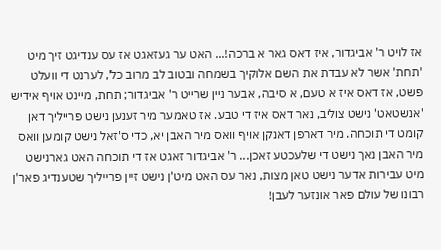אז לויט ר' אביגדור, איז דאס גאר א ברכה!... האט ער געזאגט אז עס ענדיגט זיך מיט 'תחת' אשר לא עבדת את השם אלוקיך בשמחה ובטוב לב מרוב כל', לערנט די וועלט פשט, אז דאס איז א טעם, א סיבה, אבער ניין שרייט ר' אביגדור; תחת, מיינט אויף אידיש 'אנשטאט' נישט צוליב, נאר דאס איז די טבע. אז טאמער מיר זענען נישט פרייליך דאן קומט די תוכחה. מיר דארפן דאנקן אויף וואס מיר האבן יא, כדי ס'זאל נישט קומען וואס מיר האבן נאך נישט די שלעכטע זאכן... ר' אביגדור זאגט אז די תוכחה האט גארנישט מיט עבירות אדער נישט טאן מצות, נאר עס האט מיט'ן נישט זיין פרייליך שטענדיג פאר'ן רבונו של עולם פאר אונזער לעבן!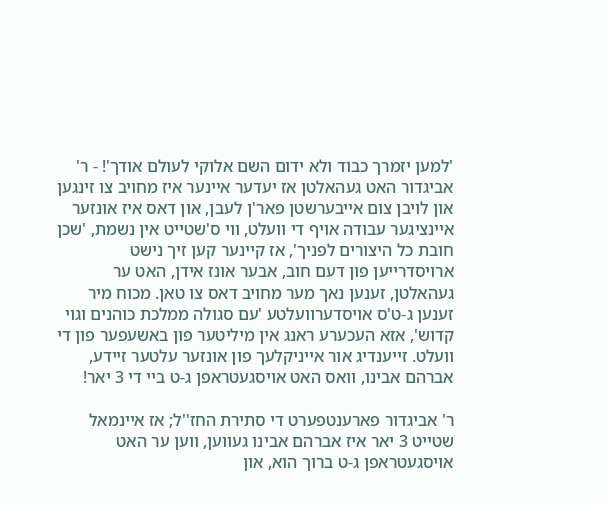'למען יזמרך כבוד ולא ידום השם אלוקי לעולם אודך'! - ר' אביגדור האט געהאלטן אז יעדער איינער איז מחויב צו זינגען און לויבן צום אייבערשטן פאר'ן לעבן, און דאס איז אונזער איינציגער עבודה אויף די וועלט, ווי ס'שטייט אין נשמת, 'שכן חובת כל היצורים לפניך', אז קיינער קען זיך נישט ארויסדרייען פון דעם חוב, אבער אונז אידן, האט ער געהאלטן, זענען נאך מער מחויב דאס צו טאן. מכוח מיר זענען ג-ט'ס אויסדערוועלטע 'עם סגולה ממלכת כוהנים וגוי קדוש', אזא העכערע ראנג אין מיליטער פון באשעפער פון די וועלט. זייענדיג אור אייניקלעך פון אונזער עלטער זיידע, אברהם אבינו, וואס האט אויסגעטראפן ג-ט ביי די 3 יאר!

ר' אביגדור פארענטפערט די סתירת החז''ל; אז איינמאל שטייט 3 יאר איז אברהם אבינו געווען, ווען ער האט אויסגעטראפן ג-ט ברוך הוא, און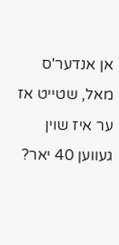אן אנדער'ס מאל, שטייט אז ער איז שוין געווען 40 יאר?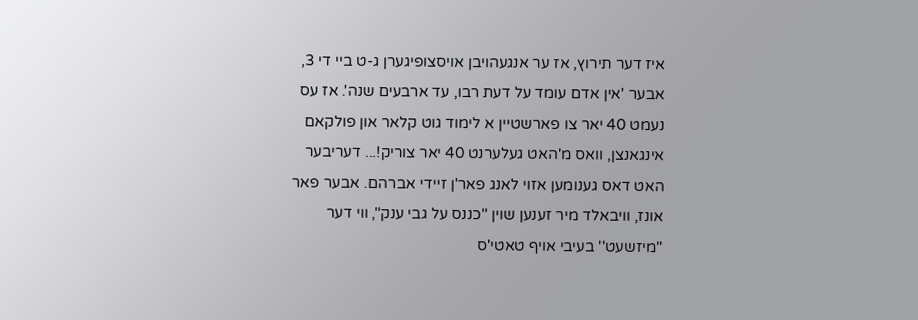איז דער תירוץ, אז ער אנגעהויבן אויסצופיגערן ג-ט ביי די 3, אבער 'אין אדם עומד על דעת רבו, עד ארבעים שנה'. אז עס נעמט 40 יאר צו פארשטיין א לימוד גוט קלאר און פולקאם אינגאנצן, וואס מ'האט געלערנט 40 יאר צוריק!... דעריבער האט דאס גענומען אזוי לאנג פאר'ן זיידי אברהם. אבער פאר אונז, וויבאלד מיר זענען שוין ''כננס על גבי ענק'', ווי דער ''מיזשעט'' בעיבי אויף טאטי'ס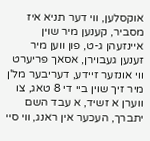אוקסלען, ווי דער תניא איז מסביר, קענען מיר שוין איינזעהן ג-ט, פון ווען מיר זענען געבוירן, אסאך פריערט ווי אונזער זיידע, דעריבער מל'ן מיר זיך שוין ביי די 8 טאג, צו ווערן א זשיד, א עבד השם יתברך, העכער אין ראנג, ווי סיי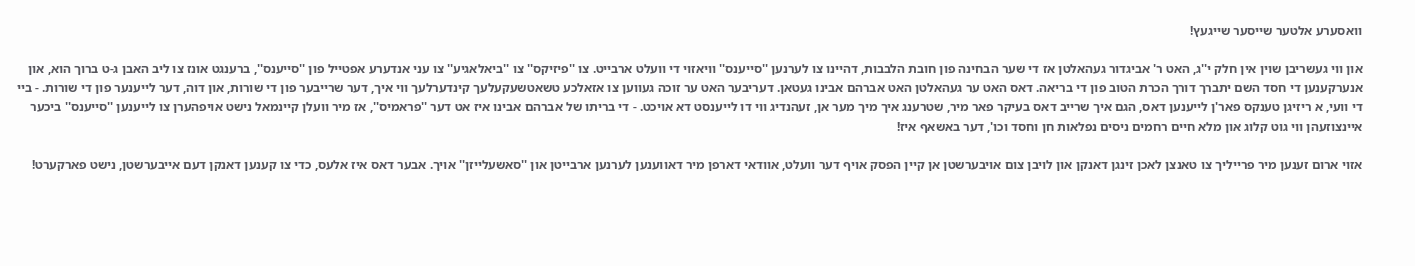וואסערע אלטער שייסער שייגעץ!

און ווי געשריבן שוין אין חלק י''ג, האט ר' אביגדור געהאלטן אז די שער הבחינה פון חובת הלבבות, דהיינו צו לערנען ''סייענס'' וויאזוי די וועלט ארבייט. צו ''פיזיקס'' צו ''ביאלאגיע'' צו עני אנדערע אפטייל פון ''סייענס'', ברענגט אונז צו ליב האבן ג-ט ברוך הוא, און אנערקענען די חסד השם יתברך דורך הכרת הטוב פון די בריאה. דאס האט ער געהאלטן האט אברהם אבינו געטאן. דעריבער האט ער זוכה געווען צו אזאלכע טשאטשעקעלעך קינדערלעך ווי איך, דער שרייבער פון די שורות, און דוה, דער לייענער פון די שורות. - ביי די וועי, א ריזיגן טענקס פאר'ן לייענען דאס, הגם איך שרייב דאס בעיקר פאר מיר, שטרענג איך מיך מער אן, זעהנדיג ווי דו לייענסט דא אויכט. - די בריתו של אברהם אבינו איז אט דער ''פראמיס'', אז מיר וועלן קיינמאל נישט אויפהערן צו לייענען ''סייענס'' ביכער איינצוזעהן ווי גוט קלוג און מלא חיים רחמים ניסים נפלאות חן וחסד וכו', דער באשאף איז!

אזוי ארום זענען מיר פרייליך צו טאנצן לאכן זינגן דאנקן און לויבן צום אויבערשטן אן קיין הפסק אויף דער וועלט, אוודאי דארפן מיר דאווענען לערנען ארבייטן און ''סאשעלייזן'' אויך. אבער דאס איז אלעס, כדי צו קענען דאנקן דעם אייבערשטן, נישט פארקערט!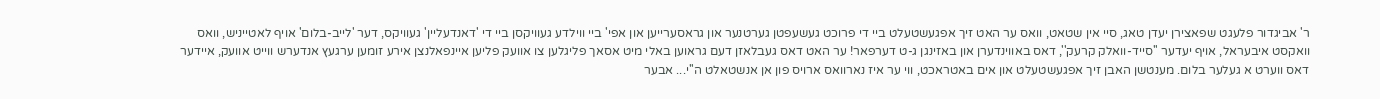ר' אביגדור פלעגט שפאצירן יעדן טאג, סיי אין שטאט, וואס ער האט זיך אפגעשטעלט ביי די פרוכט געשעפטן גערטנער און גראסערייען און אפי' ביי ווילדע געוויקסן ביי די 'דאנדעליין' געוויקס, דער 'לייב-בלום' אויף לאטייניש, וואס וואקסט איבעראל, אויף יעדער ''סייד-וואלק קרעק'', דאס באווינדערן און באזינגן ג-ט דערפאר! ער האט דאס געבלאזן דעם גראוען באלי מיט אסאך פליגלען צו אוועק פליען איינפאלנצן אירע זומען ערגעץ אנדערש ווייט אוועק, איידער דאס ווערט א געלער בלום. מענטשן האבן זיך אפגעשטעלט און אים באטראכט, ווי ער איז נארוואס ארויס פון אן אנשטאלט ה''י... אבער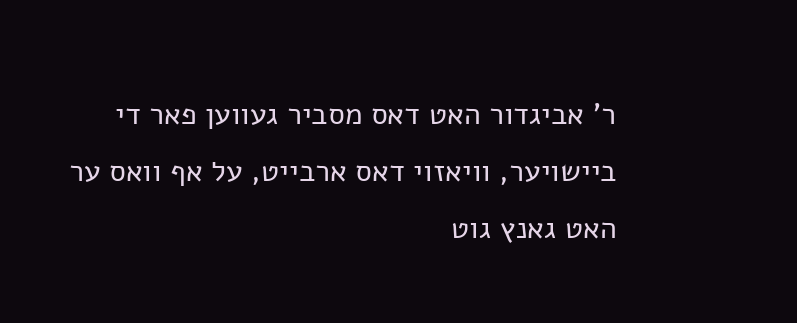ר' אביגדור האט דאס מסביר געווען פאר די ביישויער, וויאזוי דאס ארבייט, על אף וואס ער האט גאנץ גוט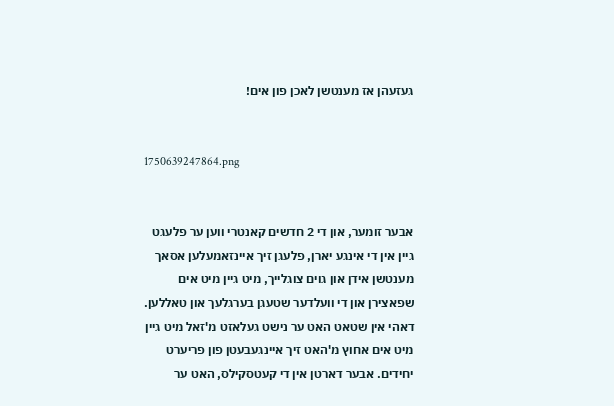געזעהן אז מענטשן לאכן פון אים!


1750639247864.png


אבער זומער, און די 2 חדשים קאנטרי ווען ער פלעגט גיין אין די אינגע יארן, פלעגן זיך איינזאמעלען אסאך מענטשן אידן און גוים צוגלייך, מיט גיין מיט אים שפאצירן און די וועלדער שטעגן בערגלעך און טאללען. דאהי אין שטאט האט ער נישט געלאזט מ'זאל מיט גיין מיט אים אחוץ מ'האט זיך איינגעבעטן פון פריערט יחידים. אבער דארטן אין די קעטסקילס, האט ער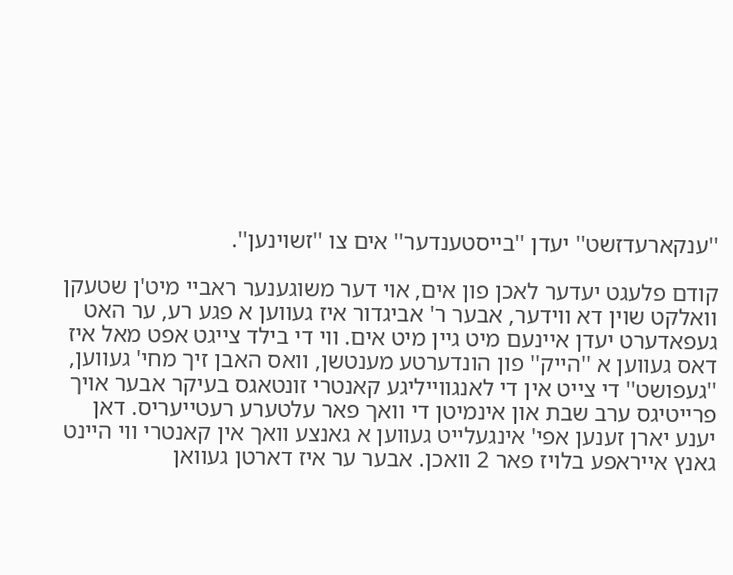''ענקארעדזשט'' יעדן ''בייסטענדער'' אים צו ''זשוינען''.

קודם פלעגט יעדער לאכן פון אים, אוי דער משוגענער ראביי מיט'ן שטעקן וואלקט שוין דא ווידער, אבער ר' אביגדור איז געווען א פגע רע, ער האט געפאדערט יעדן איינעם מיט גיין מיט אים. ווי די בילד צייגט אפט מאל איז דאס געווען א ''הייק'' פון הונדערטע מענטשן, וואס האבן זיך מחי' געווען, ''געפושט'' די צייט אין די לאנגווייליגע קאנטרי זונטאגס בעיקר אבער אויך פרייטיגס ערב שבת און אינמיטן די וואך פאר עלטערע רעטייעריס. דאן יענע יארן זענען אפי' אינגעלייט געווען א גאנצע וואך אין קאנטרי ווי היינט גאנץ אייראפע בלויז פאר 2 וואכן. אבער ער איז דארטן געוואן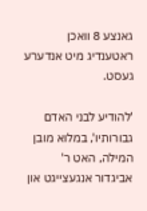גאנצע 8 וואכן ראטענדיג מיט אנדערע געסט.

'להודיע לבני האדם גבורותיו', במלוא מובן המילה, האט ר' אביגדור אנגעצייגט און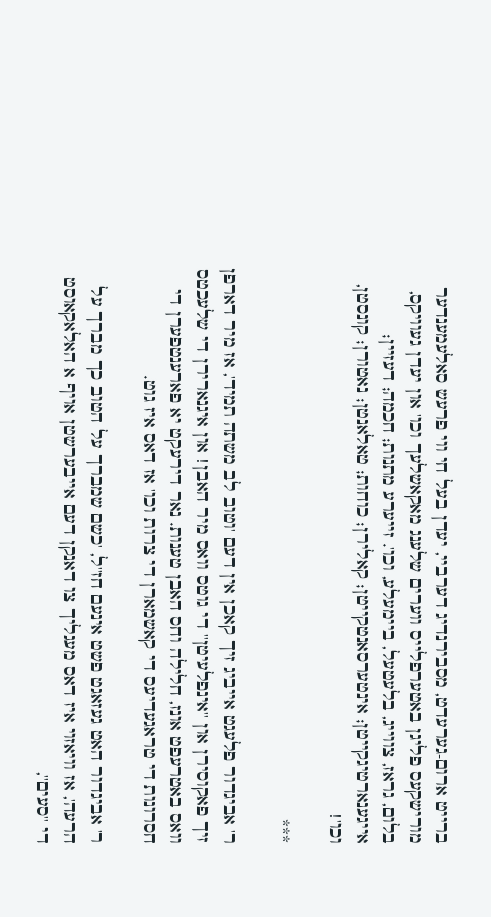ברייט ארום-גערעדט, מסבירנדיג דערביי, יעדן בעל חי ווי פרעש סאלעמענדער מורישקעס פליגן באטערפלייס ווערים שלענג מאקאשלעך וכו' און יעדן געוויקס, בלום, גראז, צווייג, בלעטעל, ביימעלע, וכו'. זייערע מתנות; חכמה; דעזיין; אייגענארטיגקייטן; אינטערסאנטקייטן; קאלירן; כוחות; טאלאנטן; נאטורן; קונסטן, וכו'!

***

ר' אביגדור פלעגט אייביג זיך קאכן אין דעם 'וטוב לב משתה תמיד', אז מיר דארפן זיך פאקוסירן און ''אינפלעיטן'' די גוטס וואס מיר האבן! און איגנארירן די שלעכטס וואס באטרעפט אונז, חלילה וחס האבן טענות. נאר דירעקט יא פארענטפערן די חסרונות די טראגעדיעס די קאשמארן די צרות וכו' אז דאס איז גוט.

ר' אביגדור האט געזאגט פשט אינעם חז''ל, 'כשם שמברך על הטוב כך מברך על הרעה', אז וויאזוי איז דאס מעגליך צו דאנקן דעם אייבערשטן אויף א האלאקאוסט די ''סעים'',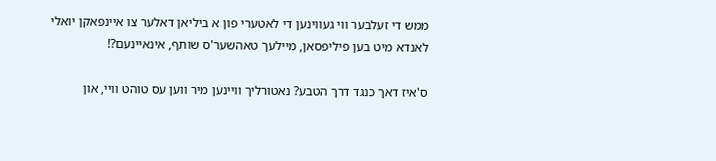ממש די זעלבער ווי געווינען די לאטערי פון א ביליאן דאלער צו איינפאקן יואלי לאנדא מיט בען פיליפסאן, מיילעך טאהשער'ס שותף, אינאיינעם?!

ס'איז דאך כנגד דרך הטבע? נאטורליך וויינען מיר ווען עס טוהט וויי, און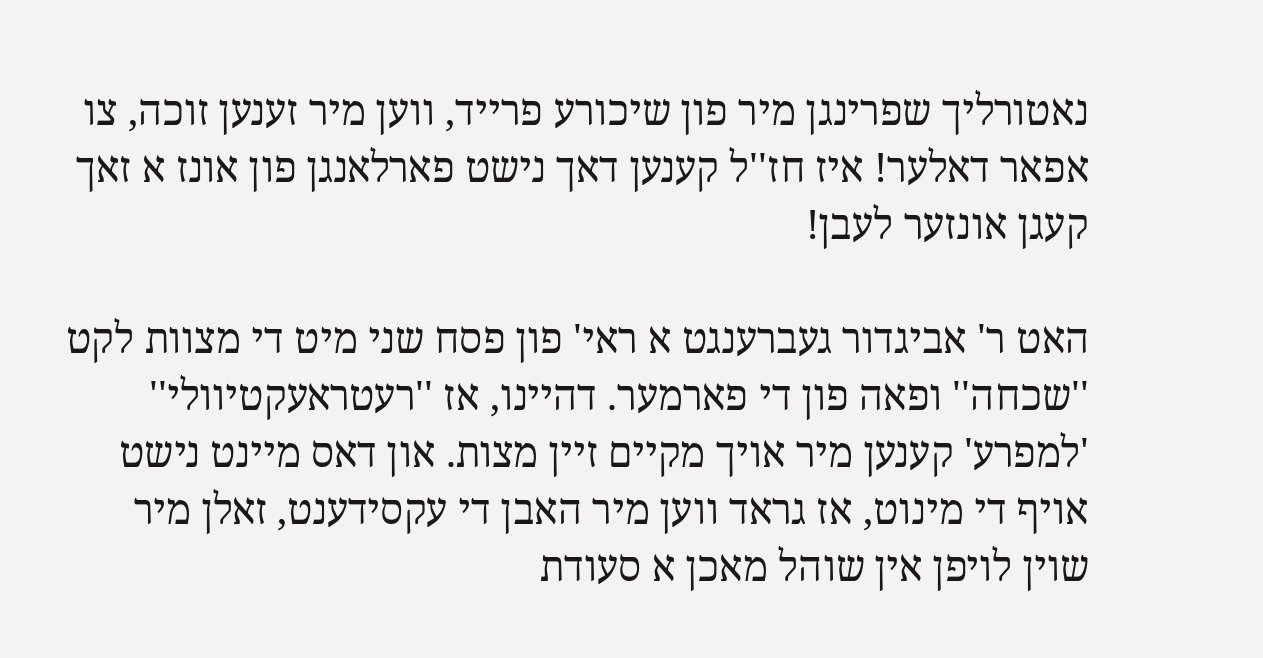נאטורליך שפרינגן מיר פון שיכורע פרייד, ווען מיר זענען זוכה, צו אפאר דאלער! איז חז''ל קענען דאך נישט פארלאנגן פון אונז א זאך קעגן אונזער לעבן!

האט ר' אביגדור געברענגט א ראי' פון פסח שני מיט די מצוות לקט ''שכחה'' ופאה פון די פארמער. דהיינו, אז ''רעטראעקטיוולי'' 'למפרע' קענען מיר אויך מקיים זיין מצות. און דאס מיינט נישט אויף די מינוט, אז גראד ווען מיר האבן די עקסידענט, זאלן מיר שוין לויפן אין שוהל מאכן א סעודת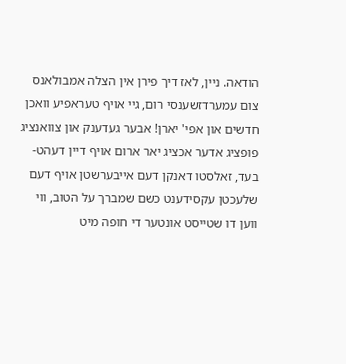הודאה. ניין, לאז דיך פירן אין הצלה אמבולאנס צום עמערדזשענסי רום, גיי אויף טעראפיע וואכן חדשים און אפי' יארן! אבער געדענק און צוואנציג פופציג אדער אכציג יאר ארום אויף דיין דעהט-בעד, זאלסטו דאנקן דעם אייבערשטן אויף דעם שלעכטן עקסידענט כשם שמברך על הטוב, ווי ווען דו שטייסט אונטער די חופה מיט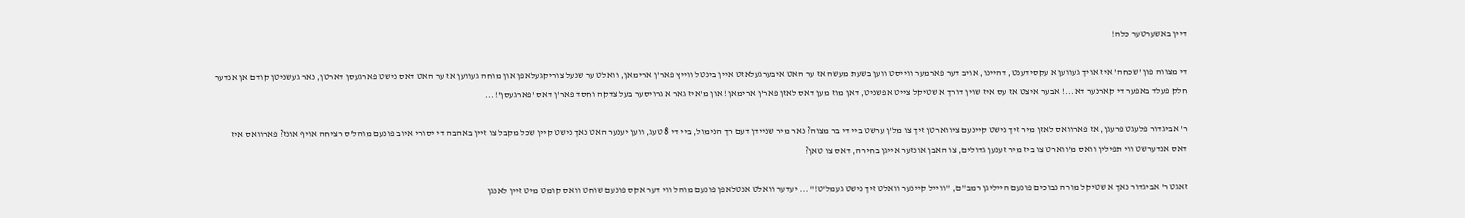דיין באשערטער כלה!

די מצווה פון 'שכחה' איז אויך געווען א עקסידענט, דהיינו, אויב דער פארמער ווייסט ווען בשעת מעשה אז ער האט איבערגעלאזט איין בינטל ווייץ פאר'ן ארימאן, וואלט ער שנעל צוריקגעלאפן און מוחה געווען אז ער האט דאס נישט פארגעסן דארטן, נאר געשניטן קודם אן אנדער חלק פעלד באפער די קארנער דא...! אבער איצט אז עס איז שוין דורך א שטיקל צייט אפשניט, דאן מוז מען דאס לאזן פאר'ן ארימאן! און מ'איז גאר א גרויסער בעל צדקה וחסד פאר'ן דאס 'פארגעסן'!...

ר' אביגדור פלעגט פרעגן, אז פארוואס לאזן מיר זיך נישט קיינעם ציווארטן זיך צו מל'ן ערשט ביי די בר מצוה? נאר מיר שניידן דעם רך הנימול, ביי די 8 טעג, ווען יענער האט נאך נישט קיין שכל מקבל צו זיין באהבה די יסורי איוב פונעם מוהל'ס רציחה אויף אונז? פארוואס איז דאס אנדערשט ווי תפילין וואס מ'ווארט צו ביז מיר זענען גדולים, צו האבן אונזער אייגן בחירה, דאס צו טאן?

זאגט ר' אביגדור נאך א שטיקל מורה נבוכים פונעם הייליגן רמב''ם, ''ווייל קיינער וואלט זיך נישט געמל'ט!''... יעדער וואלט אנטלאפן פונעם מוהל ווי דער אקס פונעם שוחט וואס קומט מיט זיין לאנגן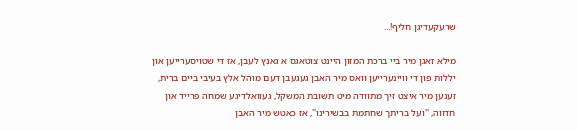שרעקעדיגן חליף!...

מילא זאגן מיר ביי ברכת המזון היינט צוטאגס א גאנץ לעבן, אז די שטויסערייען און יללות פון די וויינערייען וואס מיר האבן געגעבן דעם מוהל אלץ בעיבי ביים ברית, זענען מיר איצט זיך מתוודה מיט תשובת המשקל, געוואלדיגע שמחה פרייד און חדווה, ''ועל בריתך שחתמת בבשירינו'', אז כאטש מיר האבן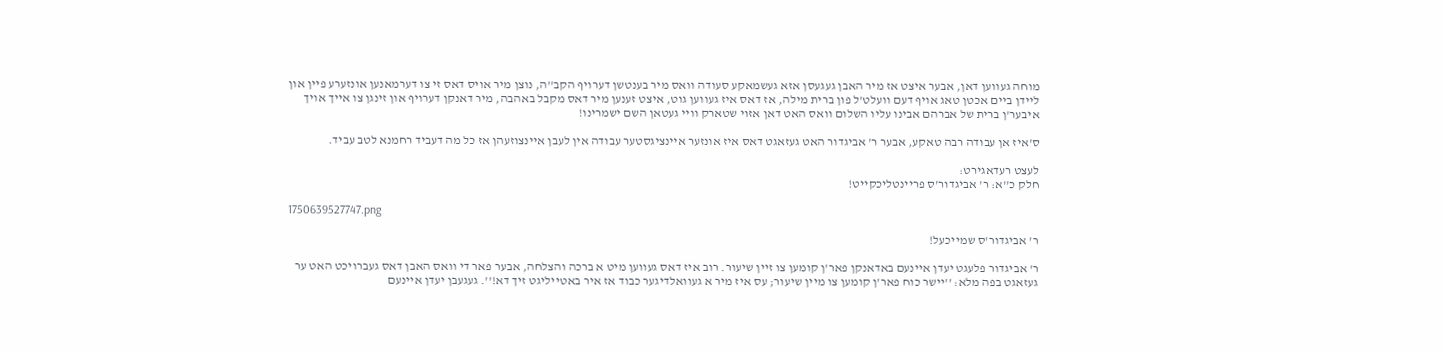מוחה געווען דאן, אבער איצט אז מיר האבן געגעסן אזא געשמאקע סעודה וואס מיר בענטשן דערויף הקב''ה, נוצן מיר אויס דאס זי צו דערמאנען אונזערע פיין און ליידן ביים אכטן טאג אויף דעם וועלט'ל פון ברית מילה, אז דאס איז געווען גוט, איצט זענען מיר דאס מקבל באהבה, מיר דאנקן דערויף און זינגן צו אייך אויך איבער'ן ברית של אברהם אבינו עליו השלום וואס האט דאן אזוי שטארק וויי געטאן השם ישמרינו!

ס'איז אן עבודה רבה טאקע, אבער ר' אביגדור האט געזאגט דאס איז אונזער איינציגסטער עבודה אין לעבן איינצוזעהן אז כל מה דעביד רחמנא לטב עביד.

לעצט רעדאגירט:
חלק כ''א: ר' אביגדור'ס פריינטליכקייט!

1750639527747.png

ר' אביגדור'ס שמייכעל!

ר' אביגדור פלעגט יעדן איינעם באדאנקן פאר'ן קומען צו זיין שיעור. רוב איז דאס געווען מיט א ברכה והצלחה, אבער פאר די וואס האבן דאס געברויכט האט ער געזאגט בפה מלא: ''יישר כוח פאר'ן קומען צו מיין שיעור; עס איז מיר א געוואלדיגער כבוד אז איר באטייליגט זיך דא!''. געגעבן יעדן איינעם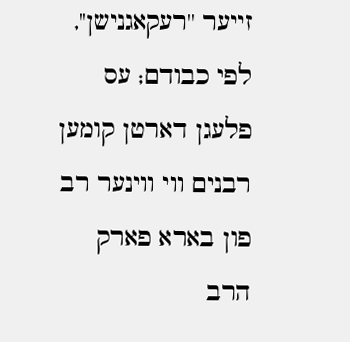זייער ''רעקאגנישן'', לפי כבודם; עס פלעגן דארטן קומען רבנים ווי ווינער רב פון בארא פארק הרב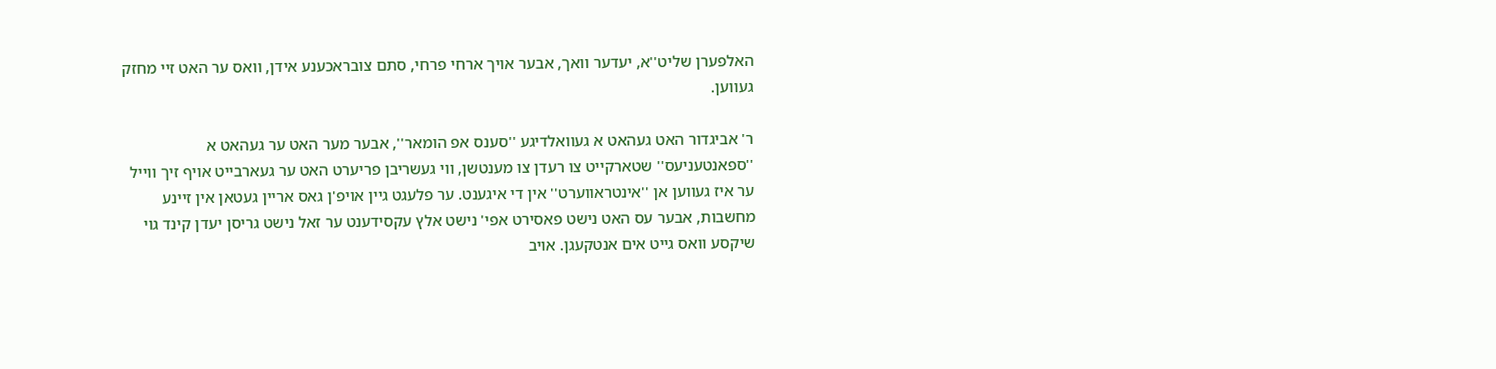האלפערן שליט''א, יעדער וואך, אבער אויך ארחי פרחי, סתם צובראכענע אידן, וואס ער האט זיי מחזק געווען.

ר' אביגדור האט געהאט א געוואלדיגע ''סענס אפ הומאר'', אבער מער האט ער געהאט א ''ספאנטעניעס'' שטארקייט צו רעדן צו מענטשן, ווי געשריבן פריערט האט ער געארבייט אויף זיך ווייל ער איז געווען אן ''אינטראווערט'' אין די איגענט. ער פלעגט גיין אויפ'ן גאס אריין געטאן אין זיינע מחשבות, אבער עס האט נישט פאסירט אפי' נישט אלץ עקסידענט ער זאל נישט גריסן יעדן קינד גוי שיקסע וואס גייט אים אנטקעגן. אויב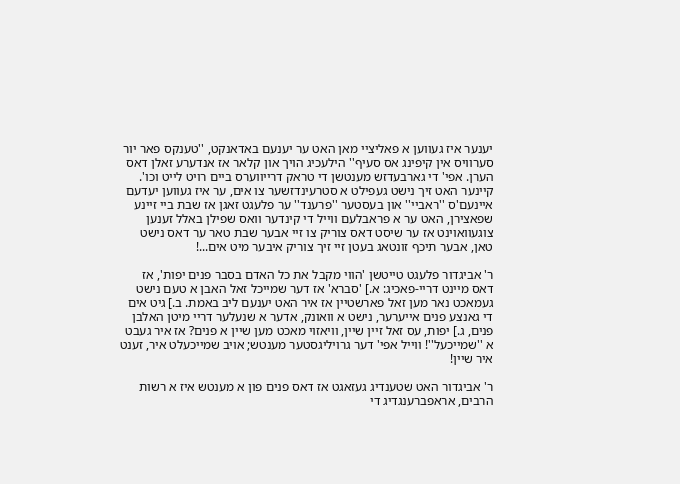יענער איז געווען א פאליציי מאן האט ער יענעם באדאנקט, ''טענקס פאר יור סערוויס אין קיפינג אס סעיף'' הילעכיג הויך און קלאר אז אנדערע זאלן דאס הערן. אפי' די גארבעדזש מענטשן די טראק דרייווערס ביים רויט לייט וכו'. קיינער האט זיך נישט געפילט א סטרעינדזשער צו אים, ער איז געווען יעדעם איינעם'ס ''ראביי'' און בעסטער ''פרענד'' ער פלעגט זאגן אז שבת ביי זיינע שפאצירן, האט ער א פראבלעם ווייל די קינדער וואס שפילן באלל זענען צוגעוואוינט אז ער שיסט דאס צוריק צו זיי אבער שבת טאר ער דאס נישט טאן, אבער תיכף זונטאג בעטן זיי זיך צוריק איבער מיט אים...!

ר' אביגדור פלעגט טייטשן 'הווי מקבל את כל האדם בסבר פנים יפות', אז דאס מיינט דריי-פאכיג: א.] 'סברא' אז דער שמייכל זאל האבן א טעם נישט געמאכט נאר מען זאל פארשטיין אז איר האט יענעם ליב באמת. ב.] גיט אים די גאנצע פנים אייערער, נישט א וואונק, אדער א שנעלער דריי מיטן האלבן פנים, ג.] יפות, עס זאל זיין שיין, וויאזוי מאכט מען שיין א פנים? אז איר געבט א ''שמייכעל''! ווייל אפי' דער גרויליגסטער מענטש; אויב שמייכעלט איר, זענט איר שיין!

ר' אביגדור האט שטענדיג געזאגט אז דאס פנים פון א מענטש איז א רשות הרבים, אראפברענגדיג די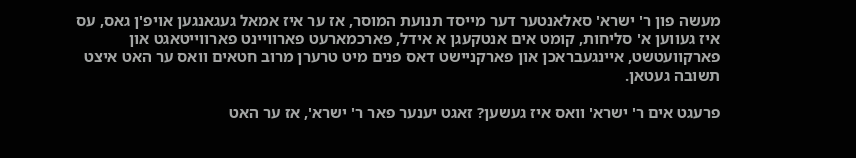מעשה פון ר' ישרא' סאלאנטער דער מייסד תנועת המוסר, אז ער איז אמאל געגאנגען אויפ'ן גאס, עס איז געווען א' סליחות, קומט אים אנטקעגן א אידל, פארכמארעט פארוויינט פארווייטאגט און פארקוועטשט, איינגעבראכן און פארקניישט דאס פנים מיט טרערן מרוב חטאים וואס ער האט איצט תשובה געטאן.

פרעגט אים ר' ישרא' וואס איז געשען? זאגט יענער פאר ר' ישרא', אז ער האט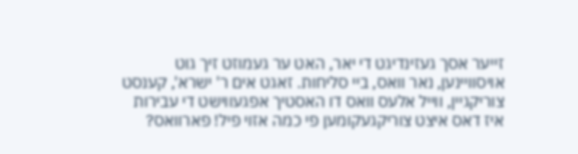זייער אסך געזינדיגט די יאר, האט ער געמוזט זיך גוט אויסוויינען, נאר וואס, ביי סליחות. זאגט אים ר' ישרא', קענסט צוריקגיין, ווייל אלעס וואס דו האסטיך אפגעווישט די עבירות איז דאס איצט צוריקגעקומען פי כמה אזוי פיל! פארוואס?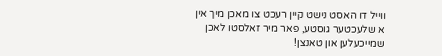ווייל דו האסט נישט קיין רעכט צו מאכן מיך אין א שלעכטער גוסטע, פאר מיר זאלסטו לאכן שמייכעלען און טאנצן!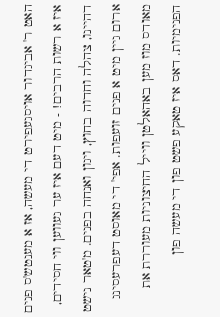האט ר' אביגדור אויסגעפירט די מעשה, אז א מענטש'ס פנים איז א רשות הרבים! - מיט דעם איז ער געווען ווי חסידים, דהיינו, צהלה וחדוה בחוץ, ויגון ואנחה בפנים. מ'טאר נישט ארום גיין מיט א פנים זועפות. אפי' די מאוסט דעפרעסינג מאודס מוז מען באהאלטן ווייל החיצוניות מעוררת את הפנימיות. דאס איז טאקע פשט פון די מעשה פון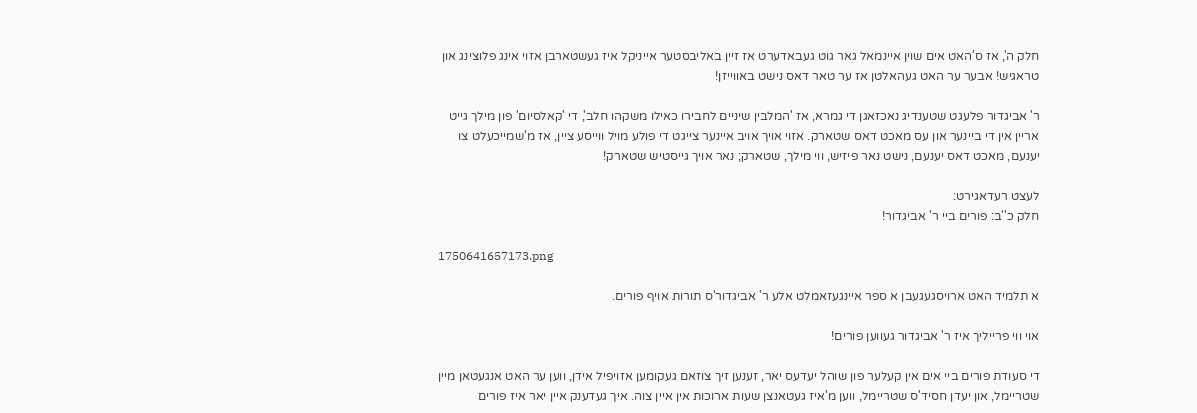חלק ה', אז ס'האט אים שוין איינמאל גאר גוט געבאדערט אז זיין באליבסטער אייניקל איז געשטארבן אזוי אינג פלוצינג און טראגיש! אבער ער האט געהאלטן אז ער טאר דאס נישט באווייזן!

ר' אביגדור פלעגט שטענדיג נאכזאגן די גמרא, אז 'המלבין שיניים לחבירו כאילו משקהו חלב', די 'קאלסיום' פון מילך גייט אריין אין די ביינער און עס מאכט דאס שטארק. אזוי אויך אויב איינער צייגט די פולע מויל ווייסע ציין, אז מ'שמייכעלט צו יענעם, מאכט דאס יענעם, נישט נאר פיזיש, ווי מילך, שטארק; נאר אויך גייסטיש שטארק!

לעצט רעדאגירט:
חלק כ''ב: פורים ביי ר' אביגדור!

1750641657173.png

א תלמיד האט ארויסגעגעבן א ספר איינגעזאמלט אלע ר' אביגדור'ס תורות אויף פורים.

אוי ווי פרייליך איז ר' אביגדור געווען פורים!

די סעודת פורים ביי אים אין קעלער פון שוהל יעדעס יאר, זענען זיך צוזאם געקומען אזויפיל אידן, ווען ער האט אנגעטאן מיין שטריימל, און יעדן חסיד'ס שטריימל, ווען מ'איז געטאנצן שעות ארוכות אין איין צוה. איך געדענק איין יאר איז פורים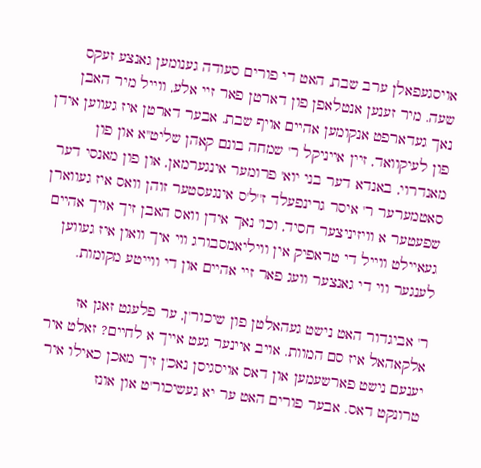אויסגעפאלן ערב שבת, האט די פורים סעודה גענומען גאנצע זעקס שעה. מיר זענען אנטלאפן פון דארטן פאר זיי אלע, ווייל מיר האבן נאך געדארפט אנקומען אהיים אויף שבת. אבער דארטן איז געווען אידן פון לעיקוואד, זיין אייניקל ר' שמחה בונם קאהן שליט''א און פון מאנדרוי, באנדא דער בני יוא' פרומער אינגערמאן, און פון מאנסי דער סאטמערער ר' איסר גרינפעלד ז''ל'ס אינגעסטער זוהן וואס איז געווארן שפעטער א וויזיניצער חסיד, וכו' נאך אידן וואס האבן זיך אויך אהיים געאיילט ווייל די טראפיק אין וויליאמסבורג ווי איך וואון איז געווען לענגער ווי די גאנצער וועג פאר זיי אהיים און די ווייטע מקומות.

ר' אביגדור האט נישט געהאלטן פון שיכור'ן, ער פלעגט זאגן אז אלקאהאל איז סם המוות. אויב איינער געט אייך א לחיים? זאלט איר יענעם נישט פארשעמען און דאס אויסגיסן נאכ'ן זיך מאכן כאילו איר טרונקט דאס. אבער פורים האט ער יא געשיכור'ט און אונז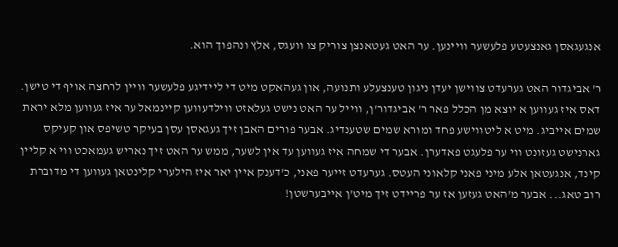אנגעגאסן גאנצעטע פלעשער וויינען. ער האט געטאנצן צוריק צו וועגס, אלץ ונהפוך הוא.

ר' אביגדור האט גערעדט צווישן יעדן ניגון טענצעלע ותנועה, און געהאקט מיט די ליידיגע פלעשער וויין לרחצה אויף די טישן. דאס איז געווען א יוצא מן הכלל פאר ר' אביגדור'ן, ווייל ער האט נישט געלאזט ווילדעווען קיינמאל ער איז געווען מלא יראת שמים אייביג. מיט א ליטווישע פחד ומורא שמים שטענדיג. אבער פורים האבן זיך געגאסן עסן בעיקר טשיפס און קעיקס גארנישט געזונט ווי ער פלעגט פאדערן. אבער די שמחה איז געווען עד אין לשער, ממש ער האט זיך נאריש געמאכט ווי א קליין קינד, אנגעטאן אלע מיני פאני קלאוני העטס. גערעדט זייער פאני, כ'דענק איין יאר איז הילערי קלינטאן געווען די מדוברת רוב טאג... אבער מ'האט געזען אז ער פריידט זיך מיט'ן אייבערשטן!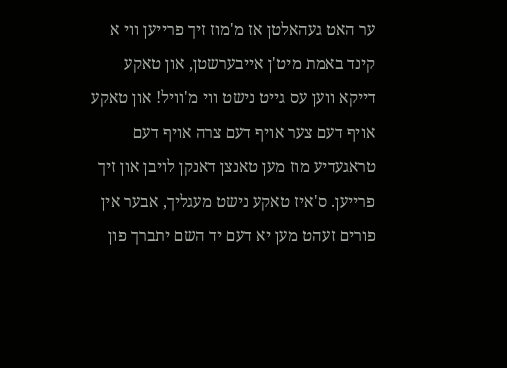ער האט געהאלטן אז מ'מוז זיך פרייען ווי א קינד באמת מיט'ן אייבערשטן, און טאקע דייקא ווען עס גייט נישט ווי מ'וויל! און טאקע אויף דעם צער אויף דעם צרה אויף דעם טראגעדיע מוז מען טאנצן דאנקן לויבן און זיך פרייען. ס'איז טאקע נישט מעגליך, אבער אין פורים זעהט מען יא דעם יד השם יתברך פון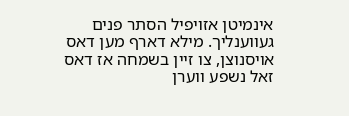אינמיטן אזויפיל הסתר פנים געווענליך. מילא דארף מען דאס אויסנוצן, צו זיין בשמחה אז דאס זאל נשפע ווערן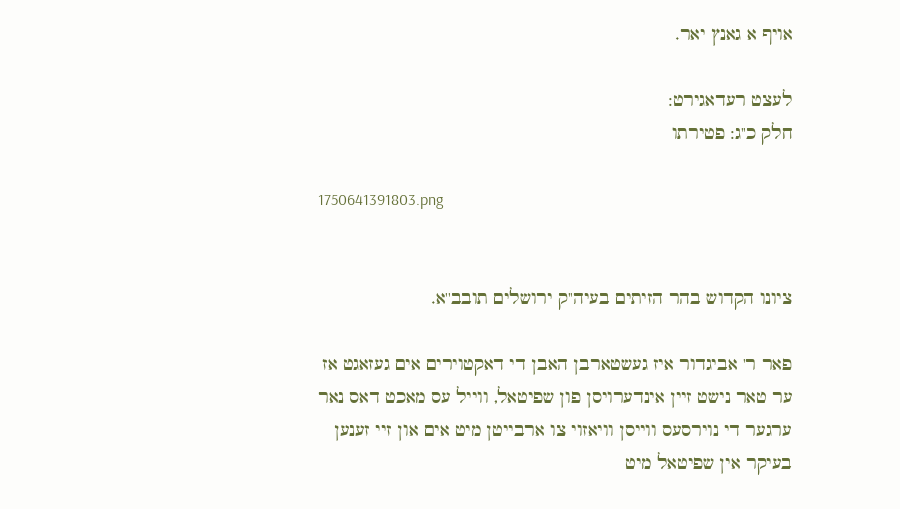אויף א גאנץ יאר.

לעצט רעדאגירט:
חלק כ''ג: פטירתו

1750641391803.png


ציונו הקדוש בהר הזיתים בעיה''ק ירושלים תובב''א.

פאר ר' אביגדור איז געשטארבן האבן די דאקטוירים אים געזאגט אז ער טאר נישט זיין אינדערויסן פון שפיטאל, ווייל עס מאכט דאס נאר ערגער די נוירסעס ווייסן וויאזוי צו ארבייטן מיט אים און זיי זענען בעיקר אין שפיטאל מיט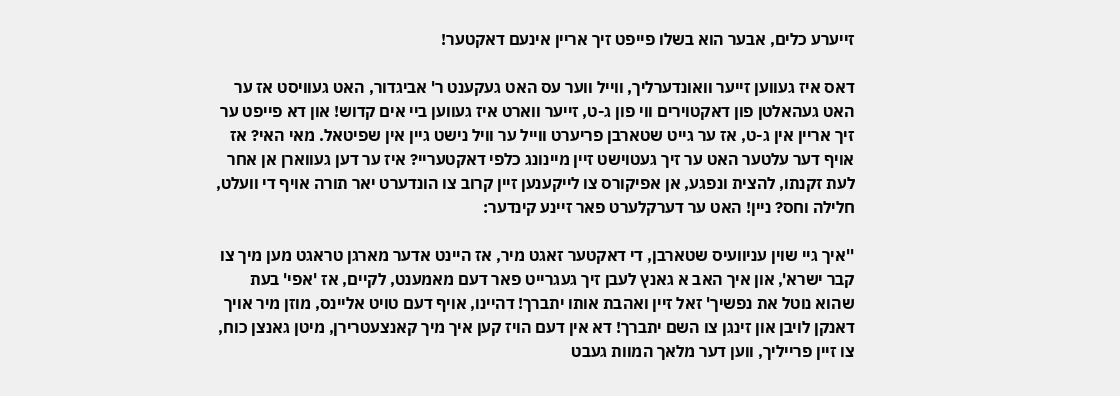זייערע כלים, אבער הוא בשלו פייפט זיך אריין אינעם דאקטער!

דאס איז געווען זייער וואונדערליך, ווייל ווער עס האט געקענט ר' אביגדור, האט געוויסט אז ער האט געהאלטן פון דאקטוירים ווי פון ג-ט, זייער ווארט איז געווען ביי אים קדוש! און דא פייפט ער זיך אריין אין ג-ט, אז ער גייט שטארבן פריערט ווייל ער וויל נישט גיין אין שפיטאל. מאי האי? אז אויף דער עלטער האט ער זיך געטוישט זיין מיינונג כלפי דאקטעריי? איז ער דען געווארן אן אחר לעת זקנתו, להצית ונפגע, אן אפיקורס צו לייקענען זיין קרוב צו הונדערט יאר תורה אויף די וועלט, חלילה וחס? ניין! האט ער דערקלערט פאר זיינע קינדער:

''איך גיי שוין עניוועיס שטארבן, די דאקטער זאגט מיר, אז היינט אדער מארגן טראגט מען מיך צו קבר ישרא', און איך האב א גאנץ לעבן זיך געגרייט פאר דעם מאמענט, לקיים, אז 'אפי' בעת שהוא נוטל את נפשיך' זאל זיין ואהבת אותו יתברך! דהיינו, אויף דעם טויט אליינס, מוזן מיר אויך דאנקן לויבן און זינגן צו השם יתברך! דא אין דעם הויז קען איך מיך קאנצעטרירן, מיטן גאנצן כוח, צו זיין פרייליך, ווען דער מלאך המוות געבט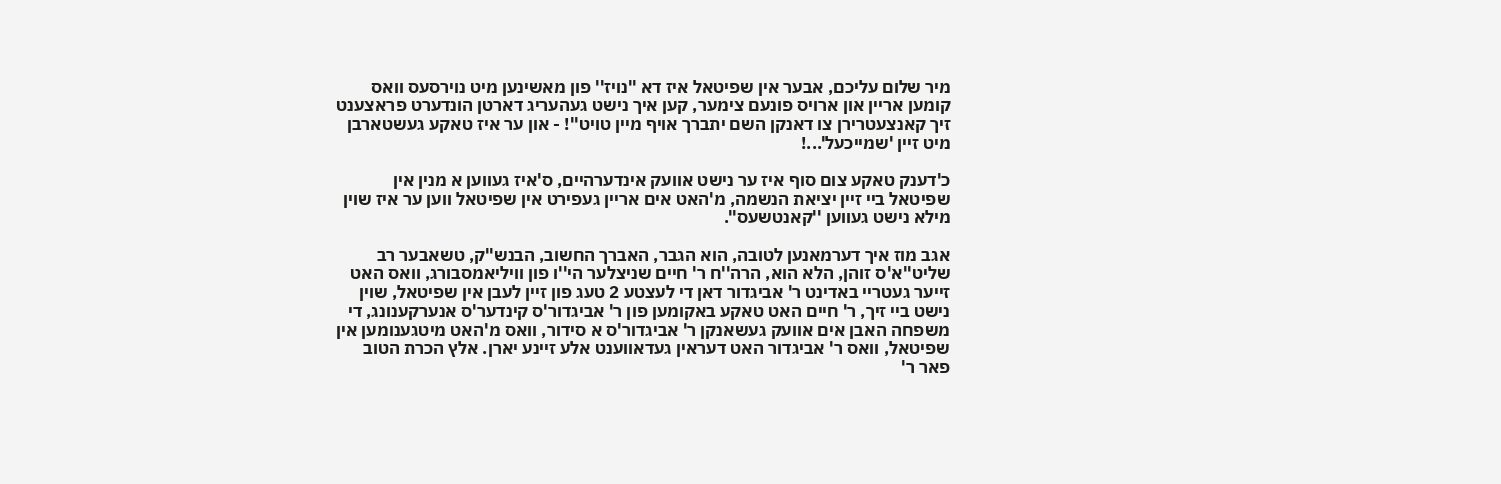מיר שלום עליכם, אבער אין שפיטאל איז דא ''נויז'' פון מאשינען מיט נוירסעס וואס קומען אריין און ארויס פונעם צימער, קען איך נישט געהעריג דארטן הונדערט פראצענט זיך קאנצעטרירן צו דאנקן השם יתברך אויף מיין טויט''! - און ער איז טאקע געשטארבן מיט זיין 'שמייכעל'...!

כ'דענק טאקע צום סוף איז ער נישט אוועק אינדערהיים, ס'איז געווען א מנין אין שפיטאל ביי זיין יציאת הנשמה, מ'האט אים אריין געפירט אין שפיטאל ווען ער איז שוין מילא נישט געווען ''קאנטשעס''.

אגב מוז איך דערמאנען לטובה, הוא הגבר, האברך החשוב, הבנש''ק, טשאבער רב שליט''א'ס זוהן, הלא הוא, הרה''ח ר' חיים שניצלער הי''ו פון וויליאמסבורג, וואס האט זייער געטריי באדינט ר' אביגדור דאן די לעצטע 2 טעג פון זיין לעבן אין שפיטאל, שוין נישט ביי זיך, ר' חיים האט טאקע באקומען פון ר' אביגדור'ס קינדער'ס אנערקענונג, די משפחה האבן אים אוועק געשאנקן ר' אביגדור'ס א סידור, וואס מ'האט מיטגענומען אין שפיטאל, וואס ר' אביגדור האט דעראין געדאווענט אלע זיינע יארן. אלץ הכרת הטוב פאר ר'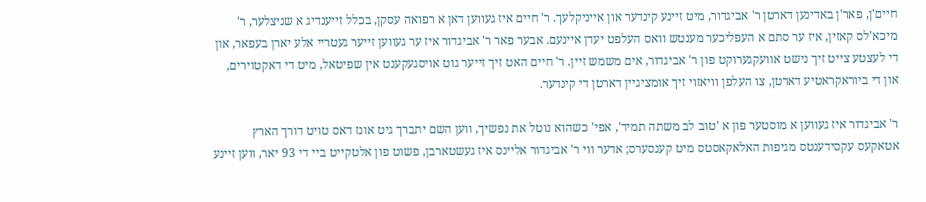חיים'ן, פאר'ן באדינען דארטן ר' אביגדור, מיט זיינע קינדער און אייניקלעך. ר' חיים איז געווען דאן א רפואה עסקן, בכלל זייענדיג א שניצלער, ר' מיכא'לס קאזין, איז ער סתם א העפליכער מענטש וואס העלפט יעדן איינעם. אבער פאר ר' אביגדור איז ער געווען זייער געטריי אלע יארן בעפאר, און די לעצטע צייט זיך נישט אוועקגערוקט פון ר' אביגדור, אים משמש זיין. ר' חיים האט זיך זייער גוט אויסגעקענט אין שפיטאל, מיט די דאקטוירים, און די ביוראקראטיע דארטן, צו העלפן וויאזוי זיך אומציגיין דארטן די קינדער.

ר' אביגדור איז געווען א מוסטער פון א 'טוב לב משתה תמיד', אפי' כשהוא נוטל את נפשיך, ווען השם יתברך גיט אונז דאס טויט דורך הארץ אטאקעס עקסידענטס מגיפות האלאקאסטס מיט קענסערס; אדער ווי ר' אביגדור אליינס איז געשטארבן, פשוט פון אלטקייט ביי די 93 יאר, ווען זיינע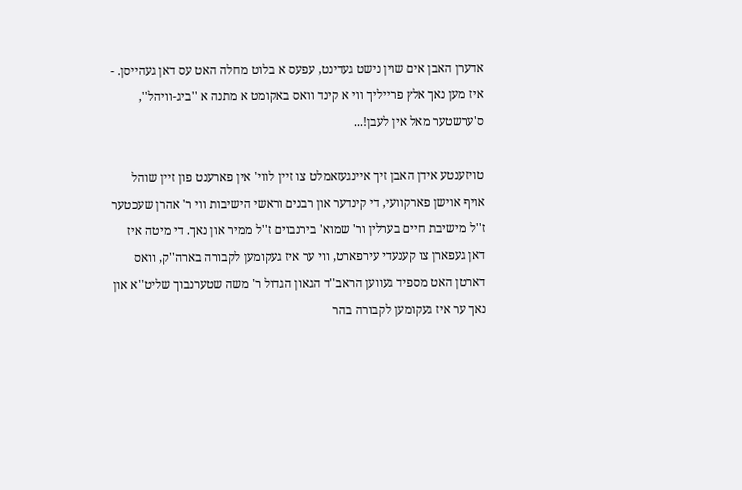אדערן האבן אים שוין נישט געדינט, עפעס א בלוט מחלה האט עס דאן געהייסן. - איז מען נאך אלץ פרייליך ווי א קינד וואס באקומט א מתנה א ''ביג-וויהל'', ס'ערשטער מאל אין לעבן!...

טויזענטע אידן האבן זיך איינגעזאמלט צו זיין לווי' אין פארענט פון זיין שוהל אויף אוישן פארקוועי, די קינדער און רבנים וראשי הישיבות ווי ר' אהרן שעכטער ז''ל מישיבת חיים בערלין ור' שמוא' בירנבוים ז''ל ממיר און נאך. די מיטה איז דאן געפארן צו קענעדי עירפארט, ווי ער איז געקומען לקבורה בארה''ק, וואס דארטן האט מספיד געווען הראב''ד הגאון הגדול ר' משה שטערנבוך שליט''א און נאך ער איז געקומען לקבורה בהר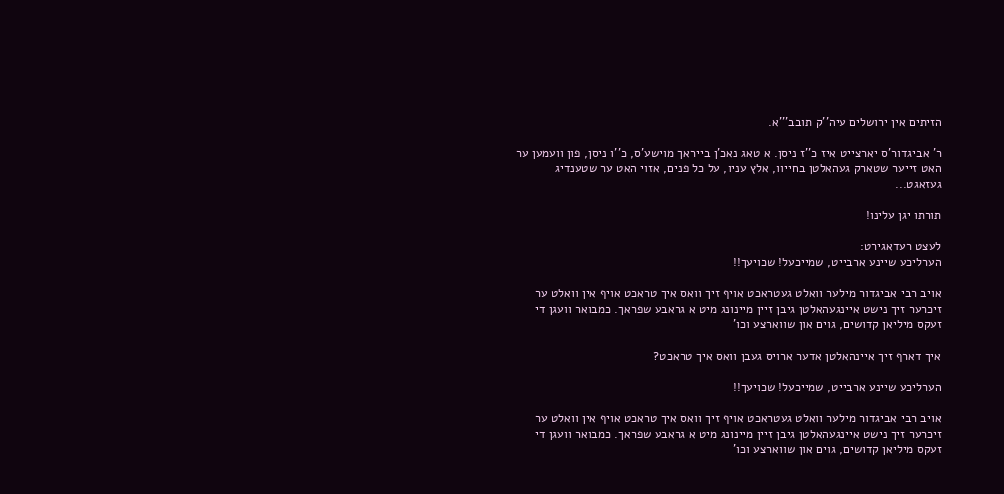הזיתים אין ירושלים עיה''ק תובב'''א.

ר' אביגדור'ס יארצייט איז כ''ז ניסן. א טאג נאכ'ן בייראך מוישע'ס, כ''ו ניסן, פון וועמען ער האט זייער שטארק געהאלטן בחייוו, אלץ עניו, על כל פנים, אזוי האט ער שטענדיג געזאגט...

תורתו יגן עלינו!

לעצט רעדאגירט:
הערליכע שיינע ארבייט, שמייכעל! שכויעך!!

אויב רבי אביגדור מילער וואלט געטראכט אויף זיך וואס איך טראכט אויף אין וואלט ער זיכרער זיך נישט איינגעהאלטן גיבן זיין מיינונג מיט א גראבע שפראך. כמבואר וועגן די זעקס מיליאן קדושים, גוים און שווארצע וכו'

איך דארף זיך איינהאלטן אדער ארויס געבן וואס איך טראכט?

הערליכע שיינע ארבייט, שמייכעל! שכויעך!!

אויב רבי אביגדור מילער וואלט געטראכט אויף זיך וואס איך טראכט אויף אין וואלט ער זיכרער זיך נישט איינגעהאלטן גיבן זיין מיינונג מיט א גראבע שפראך. כמבואר וועגן די זעקס מיליאן קדושים, גוים און שווארצע וכו'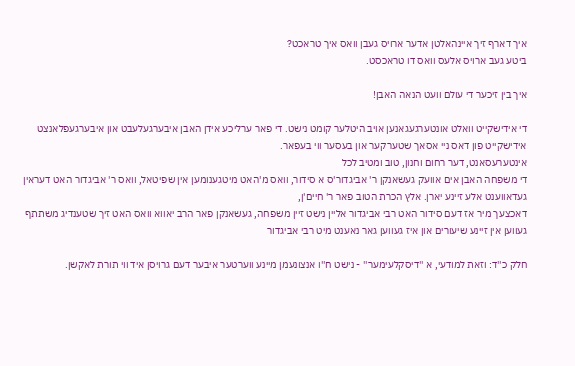איך דארף זיך איינהאלטן אדער ארויס געבן וואס איך טראכט?
ביטע געב ארויס אלעס וואס דו טראכסט.

איך בין זיכער די עולם וועט הנאה האבן!

די אידישקייט וואלט אונטערגעגאנען אויב היטלער קומט נישט. די פאר ערליכע אידן האבן איבערגעלעבט און איבערגעפלאנצט אידישקייט פון דאס ניי אסאך שטערקער און בעסער ווי בעפאר.
אינטערעסאנט, דער רחום וחנון, טוב ומטיב לכל
די משפחה האבן אים אוועק געשאנקן ר' אביגדור'ס א סידור, וואס מ'האט מיטגענומען אין שפיטאל, וואס ר' אביגדור האט דעראין געדאווענט אלע זיינע יארן. אלץ הכרת הטוב פאר ר' חיים'ן,
דאכצעך מיר אז דעם סידור האט רבי אביגדור אליין נישט זיין משפחה, געשאנקן פאר הרב יאווא וואס האט זיך שטענדיג משתתף געווען אין זיינע שיעורים און איז געווען גאר נאענט מיט רבי אביגדור

חלק כ''ד: וזאת למודעי, א ''דיסקלעימער'' - נישט ח''ו אנצונעמן מיינע ווערטער איבער דעם גרויסן איד ווי תורת לאקשן.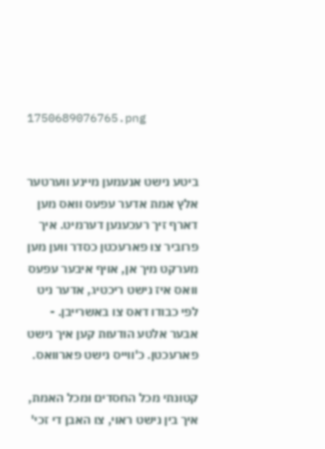1750689076765.png


ביטע נישט אנעמען מיינע ווערטער אלץ אמת אדער עפעס וואס מען דארף זיך רעכענען דערמיט. איך פרוביר צו פארעכטן כסדר ווען מען מערקט מיך אן, אויף איבער עפעס וואס איז נישט ריכטיג, אדער ניט לפי כבודו דאס צו באשרייבן. - אבער אלטע הודעות קען איך נישט פארעכטן. כ'ווייס נישט פארוואס.

קטונתי מכל החסדים ומכל האמת, איך בין נישט ראוי, צו האבן די זכי'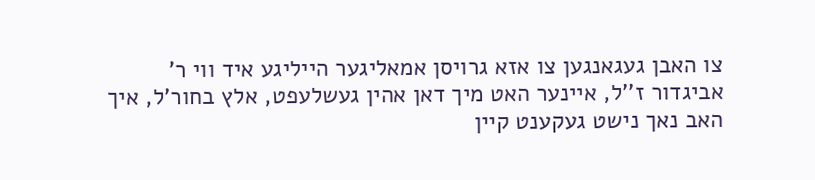צו האבן געגאנגען צו אזא גרויסן אמאליגער הייליגע איד ווי ר' אביגדור ז''ל, איינער האט מיך דאן אהין געשלעפט, אלץ בחור'ל, איך האב נאך נישט געקענט קיין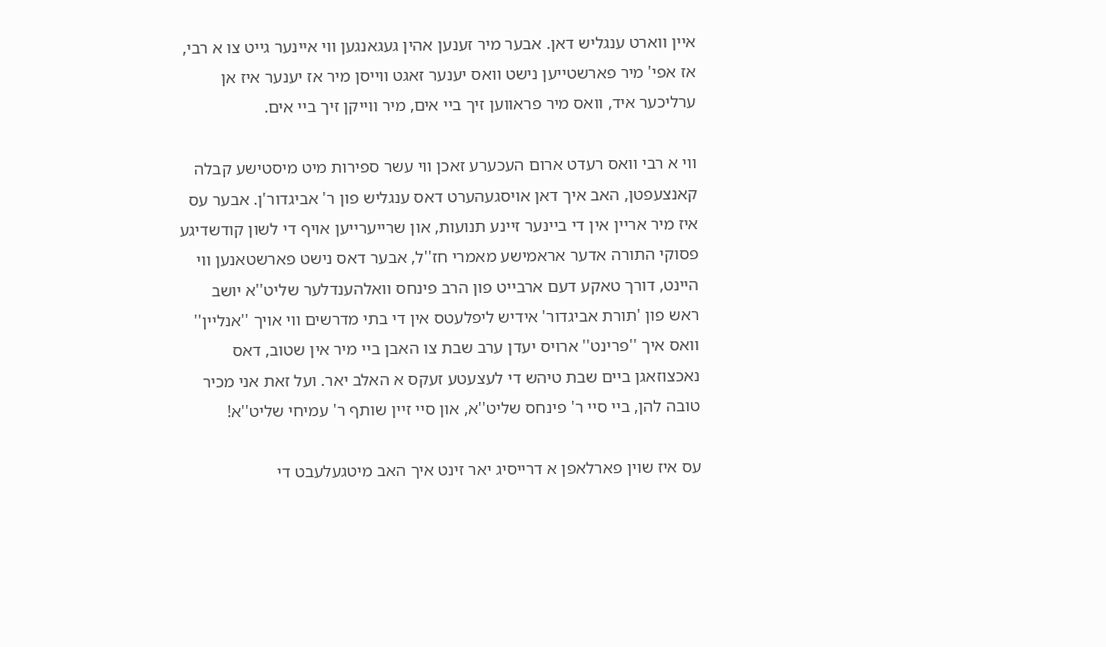איין ווארט ענגליש דאן. אבער מיר זענען אהין געגאנגען ווי איינער גייט צו א רבי, אז אפי' מיר פארשטייען נישט וואס יענער זאגט ווייסן מיר אז יענער איז אן ערליכער איד, וואס מיר פראווען זיך ביי אים, מיר ווייקן זיך ביי אים.

ווי א רבי וואס רעדט ארום העכערע זאכן ווי עשר ספירות מיט מיסטישע קבלה קאנצעפטן, האב איך דאן אויסגעהערט דאס ענגליש פון ר' אביגדור'ן. אבער עס איז מיר אריין אין די ביינער זיינע תנועות, און שרייערייען אויף די לשון קודשדיגע פסוקי התורה אדער אראמישע מאמרי חז''ל, אבער דאס נישט פארשטאנען ווי היינט, דורך טאקע דעם ארבייט פון הרב פינחס וואלהענדלער שליט''א יושב ראש פון 'תורת אביגדור' אידיש ליפלעטס אין די בתי מדרשים ווי אויך ''אנליין'' וואס איך ''פרינט'' ארויס יעדן ערב שבת צו האבן ביי מיר אין שטוב, דאס נאכצוזאגן ביים שבת טיהש די לעצעטע זעקס א האלב יאר. ועל זאת אני מכיר טובה להן, ביי סיי ר' פינחס שליט''א, און סיי זיין שותף ר' עמיחי שליט''א!

עס איז שוין פארלאפן א דרייסיג יאר זינט איך האב מיטגעלעבט די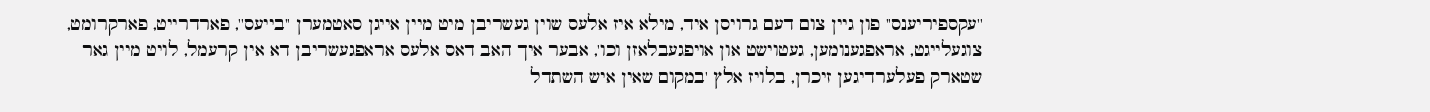''עקספיריענס'' פון גיין צום דעם גרויסן איד, מילא איז אלעס שוין געשריבן מיט מיין אייגן סאטמערן ''בייעס'', פארדרייט, פארקרומט, צוגעלייגט, אראפגענומען, געטוישט און אויפגעבלאזן וכו', אבער איך האב דאס אלעס אראפגעשריבן דא אין קרעמל, לויט מיין גאר שטארק פעלערדיגען זיכרן, בלויז אלץ 'במקום שאין איש השתדל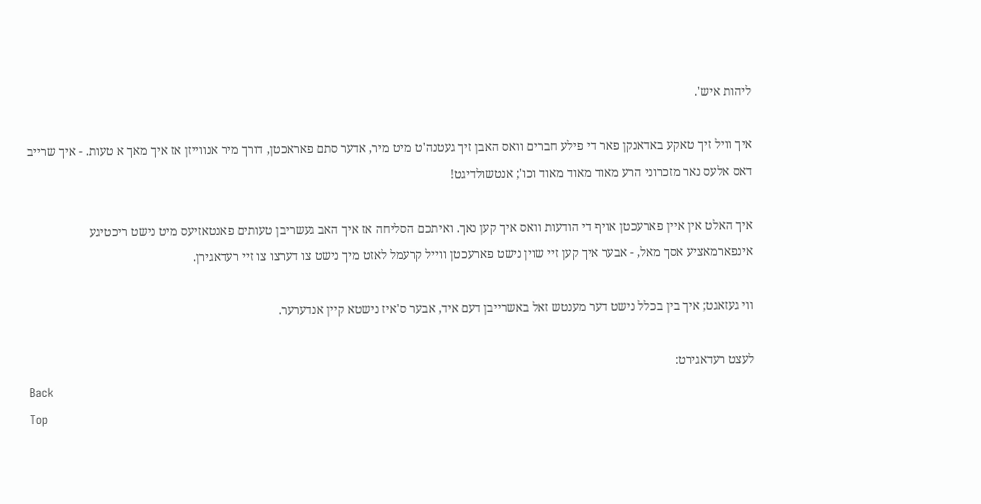ליהות איש'.

איך וויל זיך טאקע באדאנקן פאר די פילע חברים וואס האבן זיך געטנה'ט מיט מיר, אדער סתם פאראכטן, דורך מיר אנווייזן אז איך מאך א טעות. - איך שרייב דאס אלעס נאר מזכרוני הרע מאוד מאוד מאוד וכו'; אנטשולדיגט!

איך האלט אין איין פארעכטן אויף די הודעות וואס איך קען נאך. ואיתכם הסליחה אז איך האב געשריבן טעותים פאנטאזיעס מיט נישט ריכטיגע אינפארמאציע אסך מאל, - אבער איך קען זיי שוין נישט פארעכטן ווייל קרעמל לאזט מיך נישט צו דערצו צו זיי רעדאגירן.

ווי געזאגט; איך בין בכלל נישט דער מענטש זאל באשרייבן דעם איד, אבער ס'איז נישטא קיין אנדערער.

לעצט רעדאגירט:
Back
Top